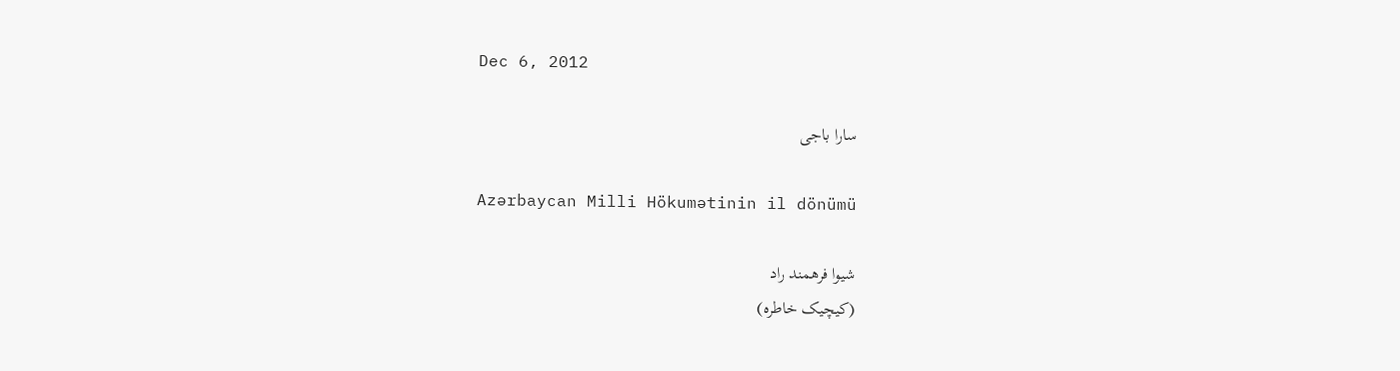Dec 6, 2012

سارا باجی

Azərbaycan Milli Hökumətinin il dönümü

شیوا فرهمند راد
(کیچیک خاطره)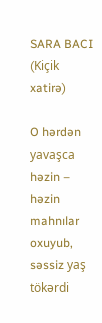SARA BACI
(Kiçik xatirə)

O hərdən yavaşca həzin – həzin mahnılar oxuyub, səssiz yaş tökərdi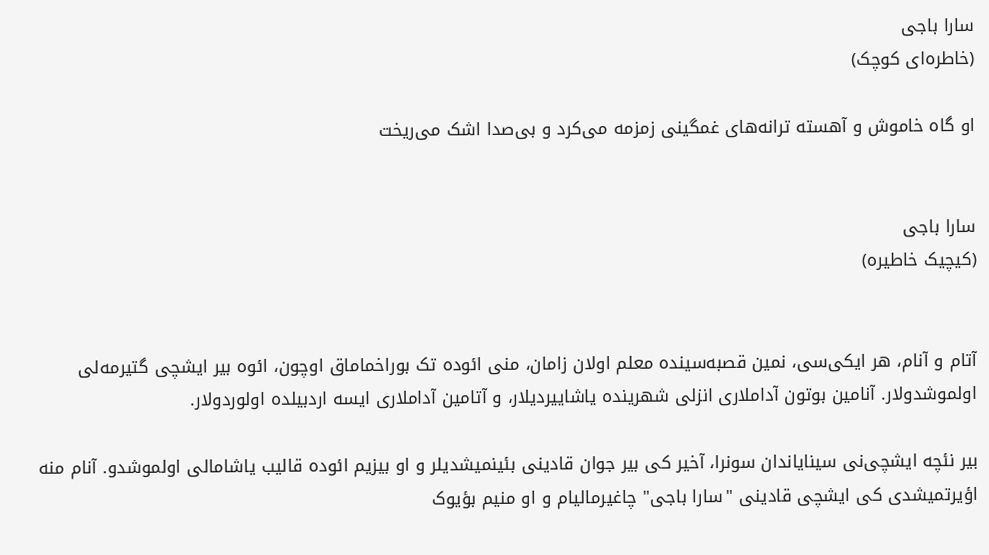سارا باجی
(خاطره‌ای کوچک)

او گاه خاموش و آهسته ترانه‌های غمگینی زمزمه می‌کرد و بی‌صدا اشک می‌ریخت


سارا باجی
(کیچیک خاطیره)


آتام و آنام، هر ایکی‌سی، نمین قصبه‌سینده معلم اولان زامان، منی ائوده تک بوراخماماق اوچون، ائوه بیر ایشچی گتیرمه‌لی اولموشدولار. آنامین بوتون آداملاری انزلی شهرینده یاشاییردیلار، و آتامین آداملاری ایسه اردبیلده اولوردولار.

بیر نئچه ایشچی‌نی سینایاندان سونرا، آخیر کی بیر جوان قادینی بئینمیشدیلر و او بیزیم ائوده قالیب یاشامالی اولموشدو. آنام منه اؤیرتمیشدی کی ایشچی قادینی "سارا باجی" چاغیرمالیام و او منیم بؤیوک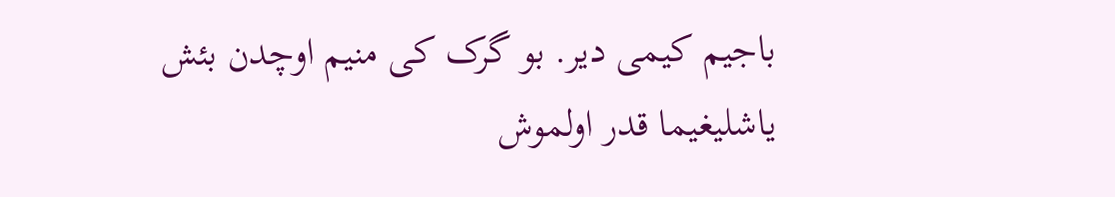باجیم کیمی دیر. بو گرک کی منیم اوچدن بئش یاشلیغیما قدر اولموش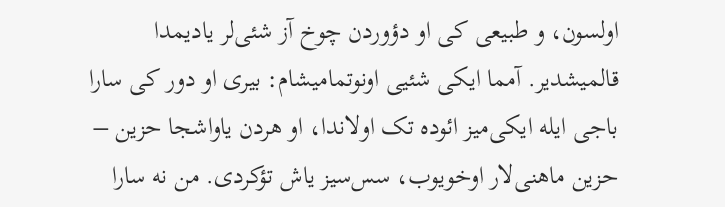اولسون، و طبیعی کی او دؤوردن چوخ آز شئی‌لر یادیمدا قالمیشدیر. آمما ایکی شئیی اونوتمامیشام: بیری او دور کی سارا باجی ایله ایکی‌میز ائوده تک اولاندا، او هردن یاواشجا حزین – حزین ماهنی‌لار اوخویوب، سس‌سیز یاش تؤکردی. من نه سارا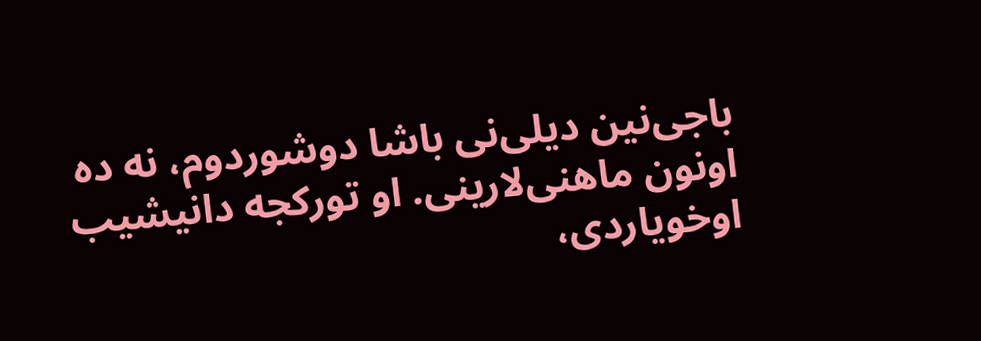باجی‌نین دیلی‌نی باشا دوشوردوم، نه ده اونون ماهنی‌لارینی. او تورکجه دانیشیب اوخویاردی،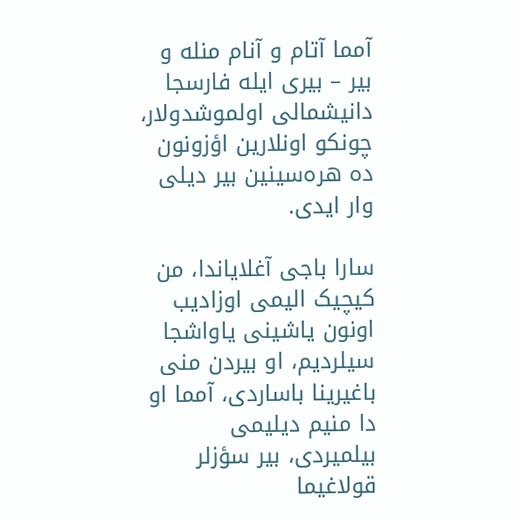آمما آتام و آنام منله و بیر – بیری ایله فارسجا دانیشمالی اولموشدولار، چونکو اونلارین اؤزونون ده هره‌سینین بیر دیلی وار ایدی.

سارا باجی آغلایاندا، من کیچیک الیمی اوزادیب اونون یاشینی یاواشجا سیلردیم، او بیردن منی باغیرینا باساردی، آمما او دا منیم دیلیمی بیلمیردی، بیر سؤز‌لر قولاغیما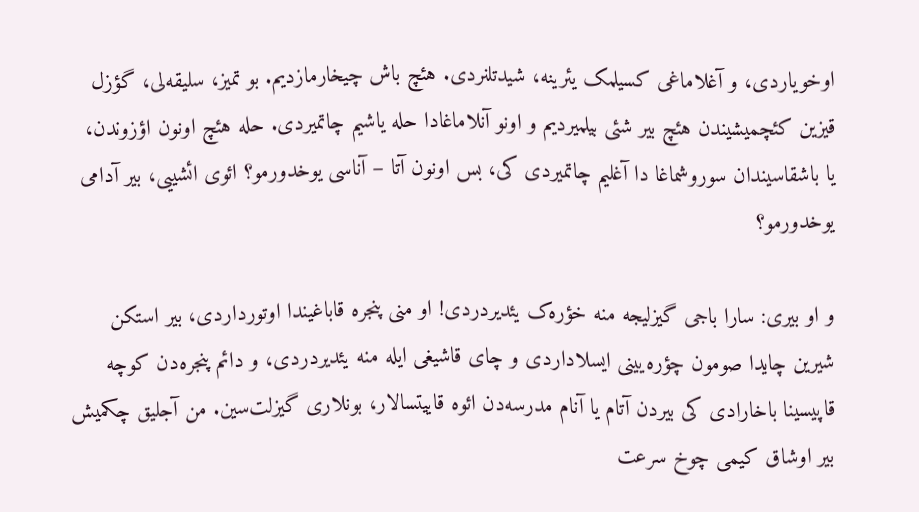اوخویاردی، و آغلاماغی کسیلمک یئرینه، شیدتلنردی. هئچ باش چیخارمازدیم. بو تمیز، سلیقه‌لی، گؤزل قیزین کئچمیشیندن هئچ بیر شئی بیلمیردیم و اونو آنلاماغادا حله یاشیم چاتمیردی. حله هئچ اونون اؤزوندن، یا باشقاسیندان سوروشماغا دا آغلیم چاتمیردی کی، بس اونون آتا – آناسی یوخدورمو؟ ائوی ائشییی، بیر آدامی یوخدورمو؟

و او بیری: سارا باجی گیزلیجه منه خؤره‌ک یئدیردردی! او منی پنجره قاباغیندا اوتورداردی، بیر استکن شیرین چایدا صومون چؤره‌یینی ایسلاداردی و چای قاشیغی ایله منه یئدیردردی، و دائم پنجره‌دن کوچه قاپیسینا باخارادی کی بیردن آتام یا آنام مدرسه‌دن ائوه قاییتسالار، بونلاری گیزلت‌سین. من آجلیق چکمیش بیر اوشاق کیمی چوخ سرعت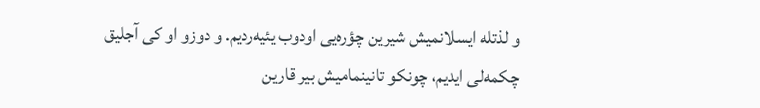و لذتله ایسلانمیش شیرین چؤره‌یی اودوب یئیه‌ردیم. و دوزو او کی آجلیق چکمه‌لی ایدیم، چونکو تانینمامیش بیر قارین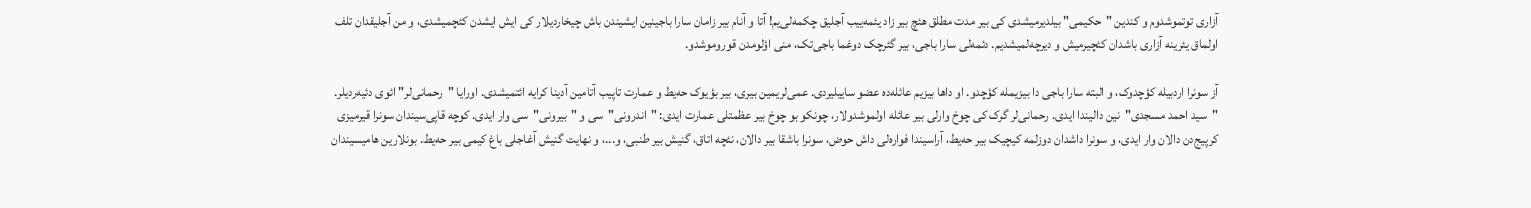آزاری توتموشدوم و کندین "حکیمی" بیلدیرمیشدی کی بیر مدت مطلق هئچ بیر زاد یئمه‌ییب آجلیق چکمه‌لی‌یم! آتا و آنام بیر زامان سارا باجینین ایشیندن باش چیخاردیلار کی ایش ایشدن کئچمیشدی، و من آجلیقدان تلف اولماق یئرینه آزاری باشدان کئچیرمیش و دیرچه‌لمیشدیم. دئمه‌لی سارا باجی، بیر گئرچک دوغما باجی‌تک، منی اؤلومدن قوروموشدو.

آز سونرا اردبیله کؤچدوک، و البته سارا باجی دا بیزیمله کؤچدو. او داها بیزیم عائله‌ده عضو ساییلیردی. عمی‌لریمین بیری، بیر بؤیوک حه‌یط و عمارت تاپیب آتامین آدینا کرایه ائتمیشدی. اورایا "رحمانی‌لر" ائوی دئیه‌ردیلر. "سید احمد مسجدی"نین دالیندا ایدی. رحمانی‌لر گرک کی چوخ وارلی بیر عائله اولموشدولار، چونکو بو چوخ بیر عظمتلی عمارت ایدی: "اندرونی"سی و "بیرونی"سی وار ایدی. کوچه قاپی‌سیندان سونرا قیرمیزی کرپیج‌دن دالان وار ایدی، و سونرا داشدان دوزلمه کیچیک بیر حه‌یط، آراسیندا فواره‌لی داش حوض، سونرا باشقا بیر دالان، نئچه اتاق، گنیش بیر طنبی، و...، و نهایت گنیش آغاجلی باغ کیمی بیر حه‌یط. بونلارین هامیسیندان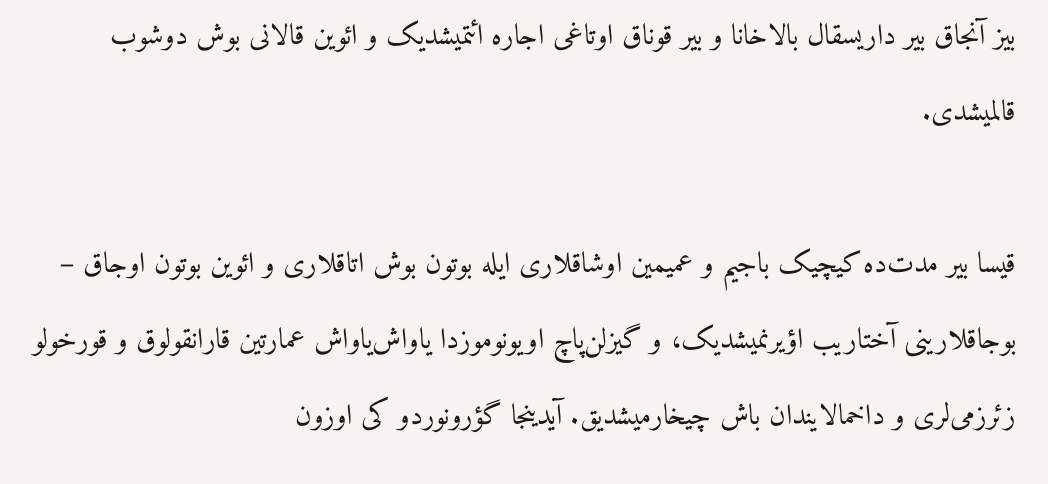بیز آنجاق بیر داریسقال بالاخانا و بیر قوناق اوتاغی اجاره ائتمیشدیک و ائوین قالانی بوش دوشوب قالمیشدی.

قیسا بیر مدت‌ده کیچیک باجیم و عمیمین اوشاقلاری ایله بوتون بوش اتاقلاری و ائوین بوتون اوجاق – بوجاقلارینی آختاریب اؤیرنمیشدیک، و گیزلن‌پاچ اویونوموزدا یاواش‌یاواش عمارتین قارانقولوق و قورخولو زئرزمی‌لری و داخمالایندان باش چیخارمیشدیق. آیدینجا گؤرونوردو کی اوزون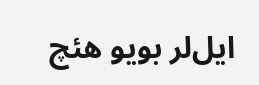ایل‌لر بویو هئچ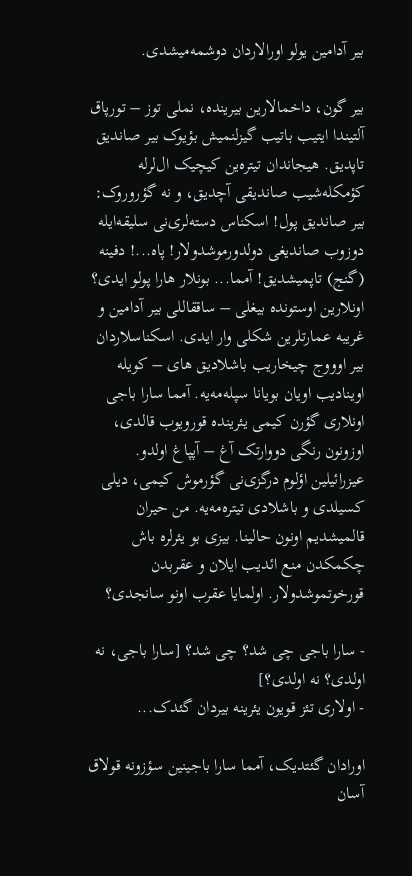بیر آدامین یولو اورالاردان دوشمه‌میشدی.

بیر گون، داخمالارین بیرینده، نملی توز – تورپاق آلتیندا ایتیب باتیب گیزلنمیش بؤیوک بیر صاندیق تاپدیق. هیجاندان تیتره‌ین کیچیک ال‌لرله کؤمکله‌شیب صاندیقی آچدیق، و نه گؤروروک: بیر صاندیق پول! اسکناس دسته‌لری‌نی سلیقه‌ایله دوزوب صاندیغی دولدورموشدولار! پاه...! دفینه (گنج) تاپمیشدیق! آمما... بونلار هارا پولو ایدی؟ اونلارین اوستونده بیغلی – ساققاللی بیر آدامین و غریبه عمارتلرین شکلی وار ایدی. اسکناسلاردان بیر اوووج چیخاریب باشلادیق های – کویله اوینادیب اویان بویانا سپله‌مه‌یه. آمما سارا باجی اونلاری گؤرن کیمی یئرینده قورویوب قالدی، اوزونون رنگی دووارتک آغ – آپپاغ اولدو. عیزرائیلین اؤلوم درگزی‌نی گؤرموش کیمی، دیلی کسیلدی و باشلادی تیتره‌مه‌یه. من حیران قالمیشدیم اونون حالینا. بیزی بو یئرلره باش چکمکدن منع ائدیب ایلان و عقربدن قورخوتموشدولار. اولمایا عقرب اونو سانجدی؟

- سارا باجی چی شد؟ چی شد؟ [سارا باجی، نه اولدی؟ نه اولدی؟]
- اولاری تئز قویون یئرینه بیردان گئدک...

اورادان گئتدیک، آمما سارا باجینین سؤزونه قولاق آسان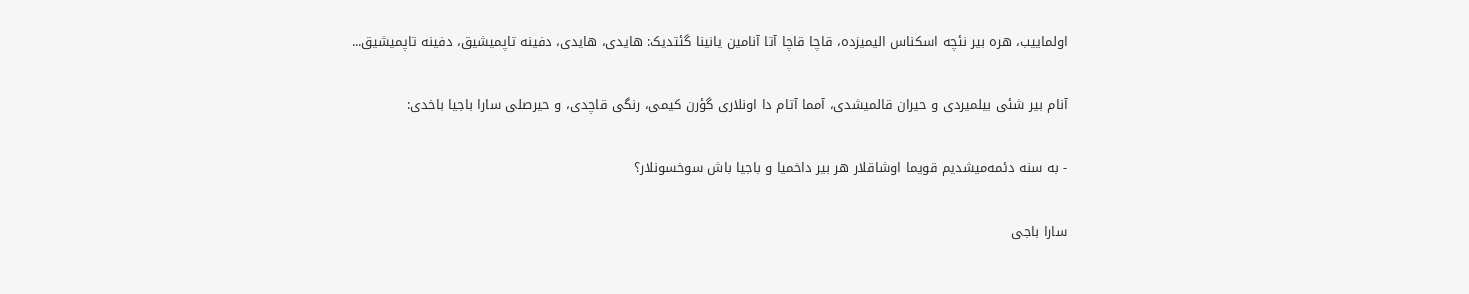اولماییب، هره بیر نئچه اسکناس الیمیزده، قاچا قاچا آتا آنامین یانینا گئتدیک: هایدی، هایدی، دفینه تاپمیشیق، دفینه تاپمیشیق...

آنام بیر شئی بیلمیردی و حیران قالمیشدی، آمما آتام دا اونلاری گؤرن کیمی، رنگی قاچدی، و حیرصلی سارا باجیا باخدی:

- به سنه دئمه‌میشدیم قویما اوشاقلار هر بیر داخمیا و باجیا باش سوخسونلار؟

سارا باجی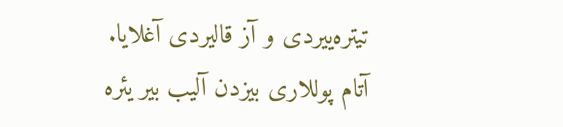تیتره‌ییردی و آز قالیردی آغلایا. آتام پوللاری بیزدن آلیب بیر یئره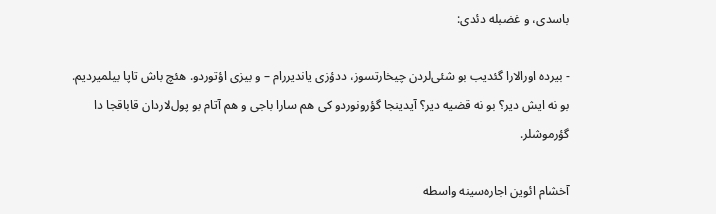باسدی، و غضبله دئدی:

- بیرده اورالارا گئدیب بو شئی‌لردن چیخارتسوز، ددؤزی یاندیررام – و بیزی اؤتوردو. هئچ باش تاپا بیلمیردیم. بو نه ایش دیر؟ بو نه قضیه دیر؟ آیدینجا گؤرونوردو کی هم سارا باجی و هم آتام بو پول‌لاردان قاباقجا دا گؤرموشلر.

آخشام ائوین اجاره‌سینه واسطه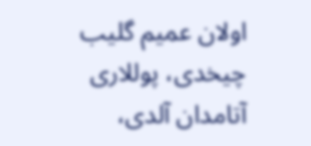اولان عمیم گلیب چیخدی، پوللاری آتامدان آلدی،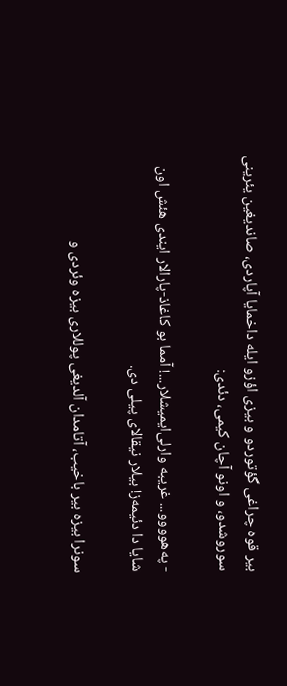بیر قوه چراغی گؤتوردو و بیزی اؤزو ایله داخمایا آپاردی، صاندیغین یئرینی سوروشدو، و اونو آچان کیمی، دئدی:

- په‌هوووو... غریبه وارلی‌ایمیشلار...! آمما بو کاغاذ-پارالار ایندی هئش اون شایا دا دئیمه‌ز! بیلار نیقالای پیلی دی.

سونرا بیزه بیر باخیب، آتامدان آلدیغی پوللاری بیزه وئردی و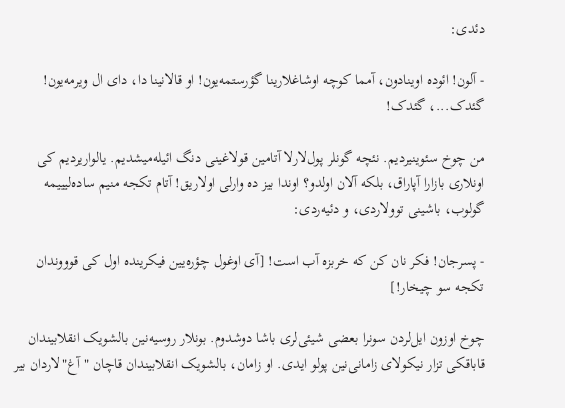دئدی:

- آلون! ائوده اوینادون، آمما کوچه اوشاغلارینا گؤرستمه‌یون! او قالانینا دا، دای ال ویرمه‌یون! گئدک...، گئدک!

من چوخ سئوینیردیم. نئچه گونلر پول‌لارلا آتامین قولاغینی دنگ ائیله‌میشدیم. یالواریردیم کی اونلاری بازارا آپاراق، بلکه آلان اولدو؟ اوندا بیز ده وارلی اولاریق! آتام تکجه منیم ساده‌لیییمه گولوب، باشینی توولاردی، و دئیه‌ردی:

- پسرجان! فکر نان کن که خربزه آب است! [آی اوغول چؤره‌یین فیکرینده اول کی قوووندان تکجه سو چیخار!]

چوخ اوزون ایل‌لردن سونرا بعضی شیئی‌لری باشا دوشدوم. بونلار روسیه‌نین بالشویک انقلابیندان قاباقکی تزار نیکولای زامانی‌نین پولو ایدی. او زامان، بالشویک انقلابیندان قاچان "آغ"لاردان بیر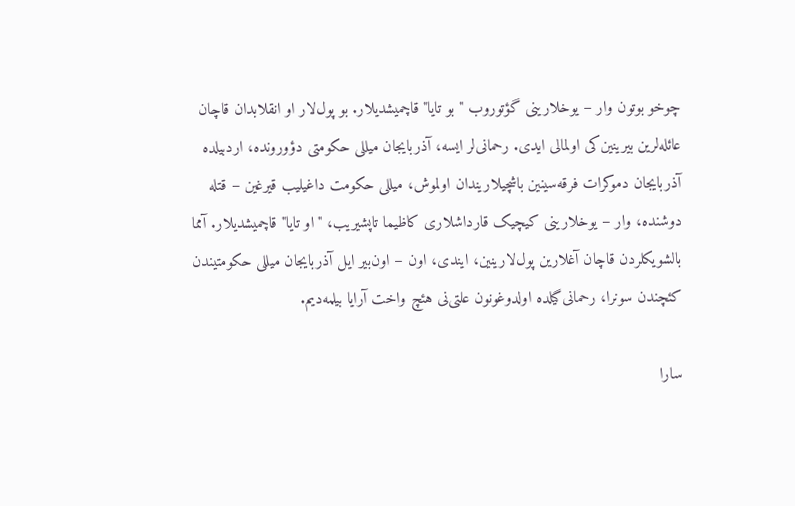چوخو بوتون وار – یوخلارینی گؤتوروب "بو تایا" قاچمیشدیلار. بو پول‌لار او انقلابدان قاچان عائله‌لرین بیرینین‌کی اولمالی ایدی. رحمانی‌لر ایسه، آذربایجان میللی حکومتی دؤورونده، اردبیلده آذربایجان دموکرات فرقه‌سینین باشچیلاریندان اولموش، میللی حکومت داغیلیب قیرغین – قتله دوشنده، وار – یوخلارینی کیچیک قارداشلاری کاظیما تاپشیریب، "او تایا" قاچمیشدیلار. آمما بالشویکلردن قاچان آغلارین پول‌لارینین، ایندی، اون – اون‌بیر ایل آذربایجان میللی حکومتیندن کئچندن سونرا، رحمانی‌گیلده اولدوغونون علتی‌نی هئچ واخت آرایا بیلمه‌دیم.

سارا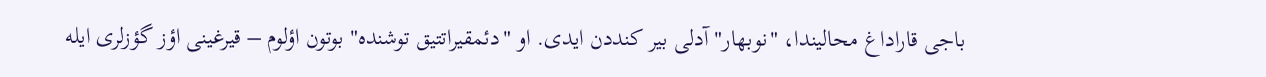باجی قاراداغ محالیندا، "نوبهار" آدلی بیر کنددن ایدی. او "دئمقیراتتیق توشنده" بوتون اؤلوم – قیرغینی اؤز گؤزلری ایله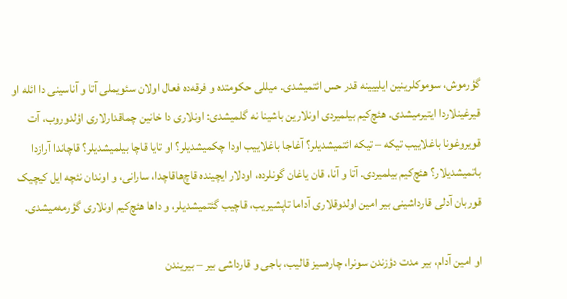گؤرموش، سوموکلرینین ایلییینه قدر حس ائتمیشدی. میللی حکومتده و فرقه‌ده فعال اولان سئویملی آتا و آناسینی دا ائله او قیرغینلاردا ایتیرمیشدی. هئچ‌کیم بیلمیردی اونلارین باشینا نه گلمیشدی: اونلاری دا خانین چماقدارلاری اؤلدوروب، آت قویروغونا باغلاییب تیکه – تیکه ائتمیشدیلر؟ آغاجا باغلاییب اودا چکمیشدیلر؟ او تایا قاچا بیلمیشدیلر؟ قاچاندا آرازدا باتمیشدیلار؟ هئچ‌کیم بیلمیردی. آتا و آنا، قان یاغان گونلرده، اودلار ایچینده قاچ‌هاقاچدا، سارانی، و اوندان نئچه ایل کیچیک قوربان آدلی قارداشینی بیر امین اولدوقلاری آداما تاپشیریب، قاچیب گئتمیشدیلر، و داها هئچ‌کیم اونلاری گؤرمه‌میشدی.

او امین آدام، بیر مدت دؤزندن سونرا، چاره‌سیز قالیب، باجی و قارداشی بیر – بیریندن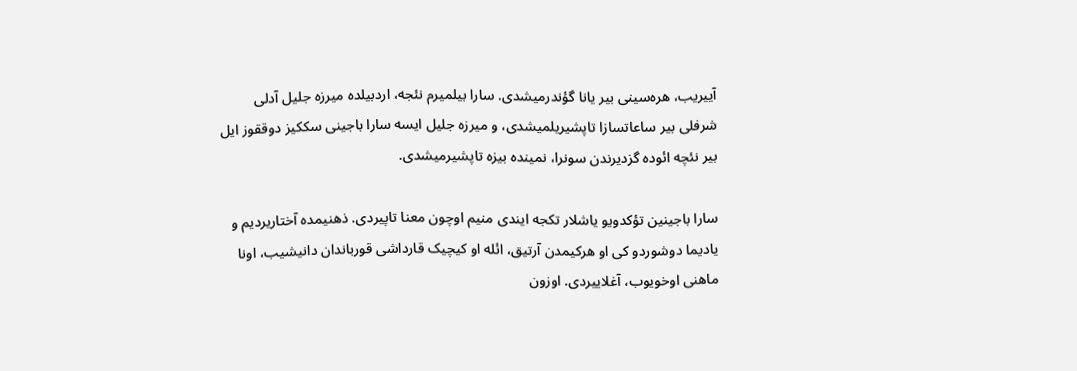آییریب، هره‌سینی بیر یانا گؤندرمیشدی. سارا بیلمیرم نئجه، اردبیلده میرزه جلیل آدلی شرفلی بیر ساعاتسازا تاپشیریلمیشدی، و میرزه جلیل ایسه سارا باجینی سککیز دوققوز ایل بیر نئچه ائوده گزدیرندن سونرا، نمینده بیزه تاپشیرمیشدی.

سارا باجینین تؤکدویو یاشلار تکجه ایندی منیم اوچون معنا تاپیردی. ذهنیمده آختاریردیم و یادیما دوشوردو کی او هرکیمدن آرتیق، ائله او کیچیک قارداشی قورباندان دانیشیب، اونا ماهنی اوخویوب، آغلاییردی. اوزون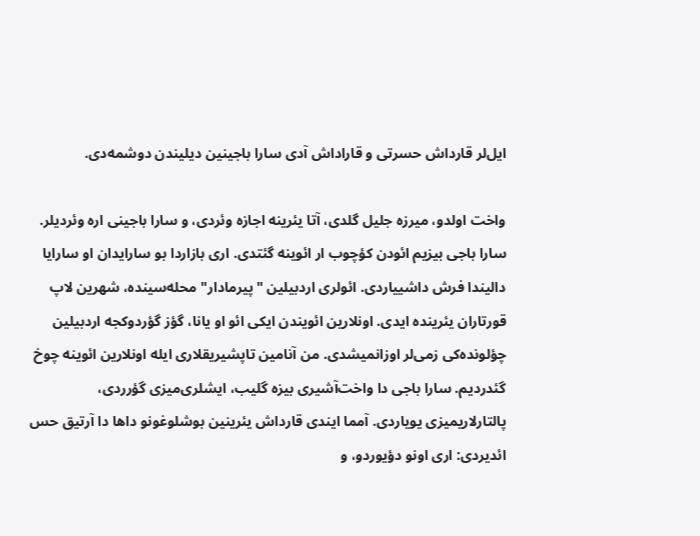ایل‌لر قارداش حسرتی و قاراداش آدی سارا باجینین دیلیندن دوشمه‌دی.

واخت اولدو، میرزه جلیل گلدی، آتا یئرینه اجازه وئردی، و سارا باجینی اره وئردیلر. سارا باجی بیزیم ائودن کؤچوب ار ائوینه گئتدی. اری بازاردا بو سارایدان او سارایا دالیندا فرش داشییاردی. ائولری اردبیلین "پیرمادار" محله‌سینده، شهرین لاپ قورتاران یئرینده ایدی. اونلارین ائویندن ایکی ائو او یانا، گؤز گؤردوکجه اردبیلین چؤلونده‌کی زمی‌لر اوزانمیشدی. من آنامین تاپشیریقلاری ایله اونلارین ائوینه چوخ گئدردیم. سارا باجی دا واخت‌آشیری بیزه گلیب، ایشلری‌میزی گؤرردی، پالتارلاریمیزی یویاردی. آمما ایندی قارداش یئرینین بوشلوغونو داها دا آرتیق حس ائدیردی: اری اونو دؤیوردو، و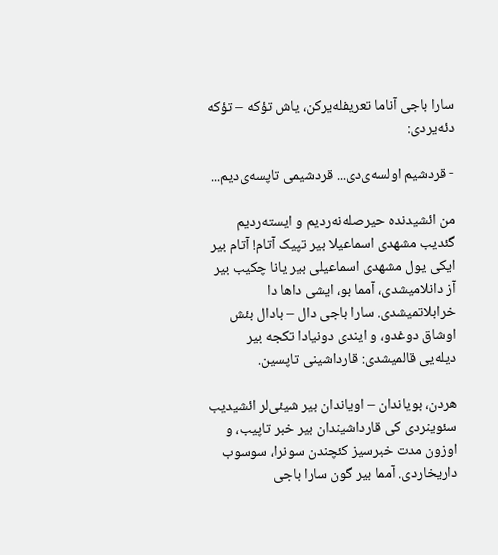سارا باجی آناما تعریفله‌یرکن، یاش تؤکه – تؤکه دئه‌یردی:

- قردشیم اولسه‌ی‌دی... قردشیمی تاپسه‌ی‌دیم...

من ائشیدنده حیرصله‌نه‌ردیم و ایسته‌ردیم گئدیب مشهدی اسماعیلا بیر تپیک آتام! آتام بیر ایکی یول مشهدی اسماعیلی بیر یانا چکیب بیر آز دانلامیشدی، آمما بو، ایشی داها دا خرابلاتمیشدی. سارا باجی دال – بادال بئش اوشاق دوغدو، و ایندی دونیادا تکجه بیر دیله‌یی قالمیشدی: قارداشینی تاپسین.

هردن، بویاندان – اویاندان بیر شیئی‌لر ائشیدیب سئوینردی کی قارداشیندان بیر خبر تاپیب، و اوزون مدت خبرسیز کئچندن سونرا، سوسوب داریخاردی. آمما بیر گون سارا باجی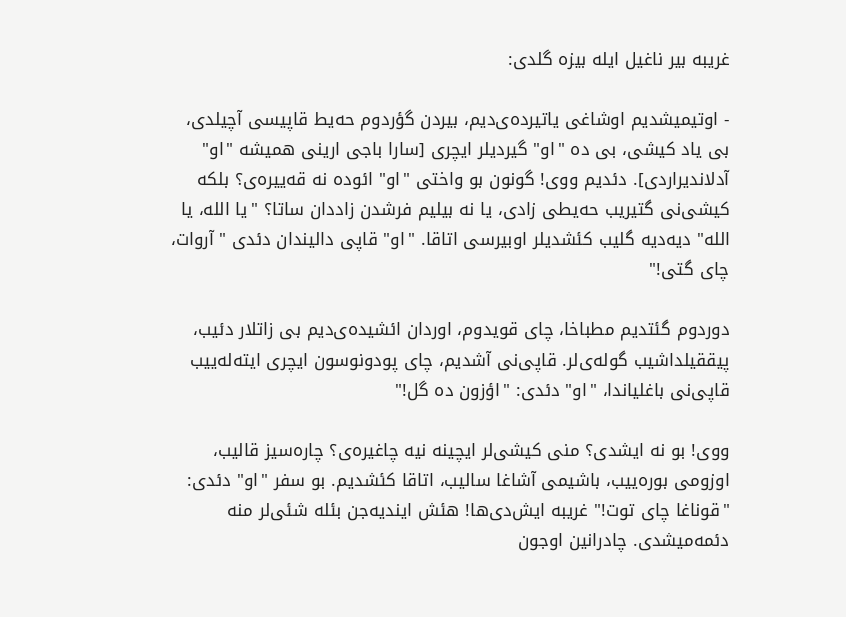غریبه بیر ناغیل ایله بیزه گلدی:

- اوتیمیشدیم اوشاغی یاتیرده‌ی‌دیم، بیردن گؤردوم حه‌یط قاپیسی آچیلدی، بی یاد کیشی، بی ده "او" گیردیلر ایچری [سارا باجی ارینی همیشه "او" آدلاندیراردی]. دئدیم ووی! گونون بو واختی "او" ائوده نه قه‌ییره‌ی؟ بلکه کیشی‌نی گتیریب حه‌یطی زادی، یا نه بیلیم فرشدن زاددان ساتا؟ "یا الله، یا الله" دیه‌دیه گلیب کئشدیلر اوبیرسی اتاقا. "او" قاپی دالیندان دئدی "آروات، چای گتی!"

دوردوم گئتدیم مطباخا، چای قویدوم، اوردان ائشیده‌ی‌دیم بی زاتلار دئیب، پیققیلداشیب گوله‌ی‌لر. قاپی‌نی آشدیم، چای پودونوسون ایچری ایته‌له‌ییب قاپی‌نی باغلیاندا، "او" دئدی: "اؤزون ده گل!"

ووی! بو نه ایشدی؟ منی کیشی‌لر ایچینه نیه چاغیره‌ی؟ چاره‌سیز قالیب، اوزومی بوره‌ییب، باشیمی آشاغا سالیب، اتاقا کئشدیم. بو سفر "او" دئدی: "قوناغا چای توت!" غریبه ایش‌دی‌ها! هئش ایندیه‌جن بئله شئی‌لر منه دئمه‌میشدی. چادرانین اوجون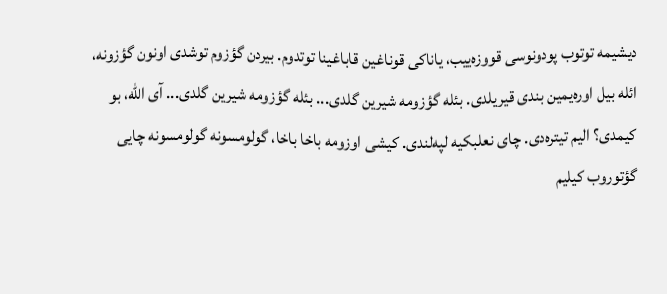دیشیمه توتوب پودونوسی قووزه‌ییب، یاناکی قوناغین قاباغینا توتدوم. بیردن گؤزوم توشدی اونون گؤزونه، ائله بیل اوره‌یمین بندی قیریلدی. بئله گؤزومه شیرین گلدی... بئله گؤزومه شیرین گلدی... آی الله، بو کیمدی؟ الیم تیتره‌دی. چای نعلبکیه لپه‌لندی. کیشی اوزومه باخا باخا، گولومسونه گولومسونه چایی گؤتوروب کیلیم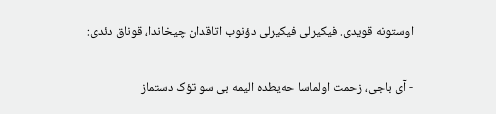اوستونه قویدی. فیکیرلی فیکیرلی دؤنوب اتاقدان چیخاندا، قوناق دئدی:

- آی باجی، زحمت اولماسا حه‌یطده الیمه بی سو تؤک دستماز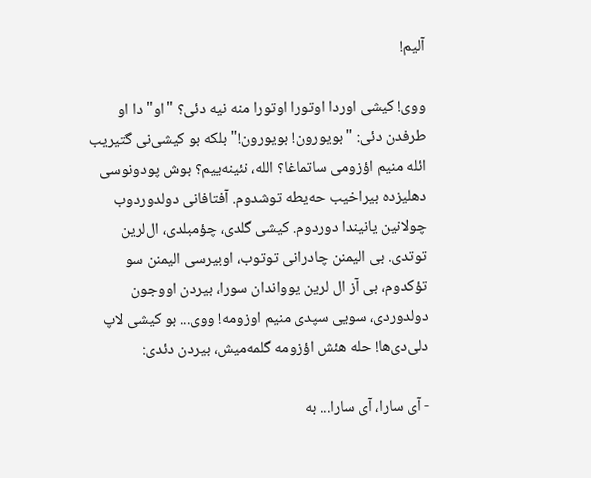آلیم!

ووی! کیشی اوردا اوتورا اوتورا منه نیه دئی؟ "او" دا او طرفدن دئی: "بویورون! بویورون!" بلکه بو کیشی‌نی گتیریب ائله منیم اؤزومی ساتماغا؟ الله، نئینه‌ییم؟ بوش پودونوسی دهلیزده بیراخیب حه‌یطه توشدوم. آفتافانی دولدوردوب چولانین یانیندا دوردوم. کیشی گلدی، چؤمبلدی، ال‌لرین توتدی. بی الیمنن چادرانی توتوب، اوبیرسی الیمنن سو تؤکدوم، بی آز ال لرین یوواندان سورا، بیردن اووجون دولدوردی، سویی سپدی منیم اوزومه! ووی... بو کیشی لاپ دلی‌دی‌ها! حله هئش اؤزومه گلمه‌میش، بیردن دئدی:

- آی سارا، آی سارا... به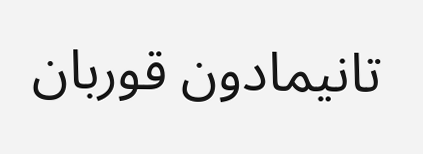تانیمادون قوربان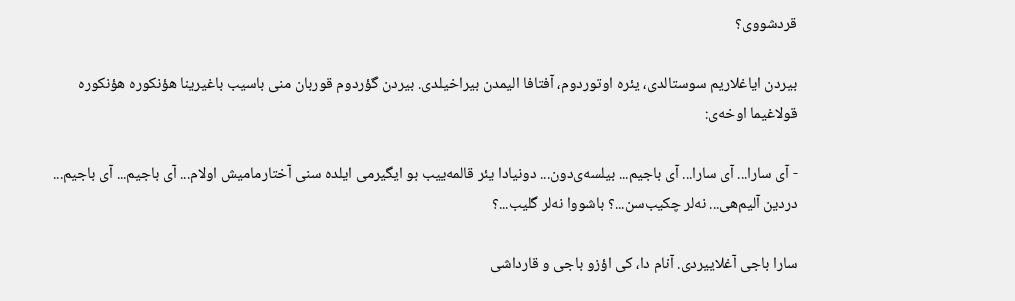قردشووی؟

بیردن ایاغلاریم سوستالدی، یئره اوتوردوم، آفتافا الیمدن بیراخیلدی. بیردن گؤردوم قوربان منی باسیب باغیرینا هؤنکوره هؤنکوره قولاغیما اوخه‌ی:

- آی سارا... آی سارا... آی باجیم... بیلسه‌ی‌دون... دونیادا یئر قالمه‌ییب بو ایگیرمی ایلده سنی آختارمامیش اولام... آی باجیم... آی باجیم... دردین آلیم‌هی... نه‌لر چکیب‌سن...؟ باشووا نه‌لر گلیب...؟

سارا باجی آغلاییردی. آنام‌ دا، کی اؤزو باجی و قارداشی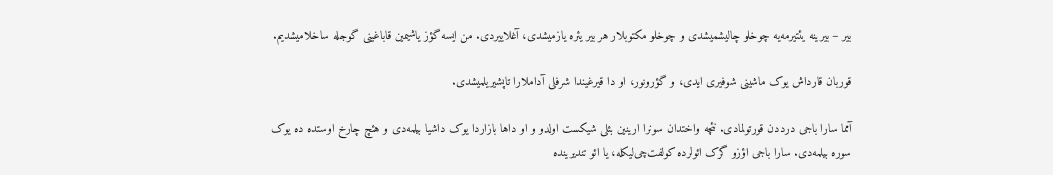بیر – بیرینه یئتیرمه‌یه چوخلو چالیشمیشدی و چوخلو مکتوبلار هر بیر یئره یازمیشدی، آغلاییردی. من ایسه گؤز یاشیمین قاباغینی گوجله ساخلامیشدیم.

قوربان قارداش یوک ماشینی شوفیری ایدی، و گؤرونور، او دا قیرغیندا شرفلی آداملارا تاپشیریلمیشدی.

آمما سارا باجی درددن قورتولمادی. نئچه واختدان سونرا ارینین بئلی شیکست اولدو و او داها بازاردا یوک داشیا بیلمه‌دی و هئچ چارخ اوستده ده یوک سوره بیلمه‌دی. سارا باجی اؤزو گرک ائولرده کولفت‌چی‌لیکله، یا ائو تندیرینده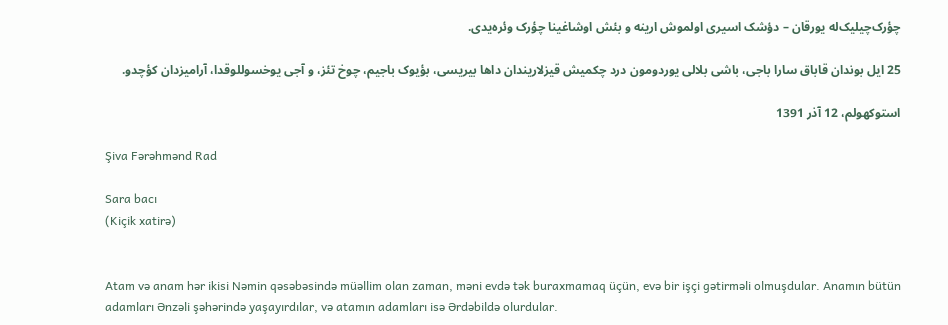چؤرک‌چیلیک‌له یورقان – دؤشک اسیری اولموش ارینه و بئش اوشاغینا چؤرک وئره‌یدی.

25 ایل بوندان قاباق سارا باجی، باشی بلالی یوردومون درد چکمیش قیزلاریندان داها بیریسی، بؤیوک باجیم، چوخ تئز، و آجی یوخسوللوقدا، آرامیزدان کؤچدو.

استوکهولم، 12 آذر 1391

Şiva Fərəhmənd Rad

Sara bacı
(Kiçik xatirə)


Atam və anam hər ikisi Nəmin qəsəbəsində müəllim olan zaman, məni evdə tək buraxmamaq üçün, evə bir işçi gətirməli olmuşdular. Anamın bütün adamları Ənzəli şəhərində yaşayırdılar, və atamın adamları isə Ərdəbildə olurdular.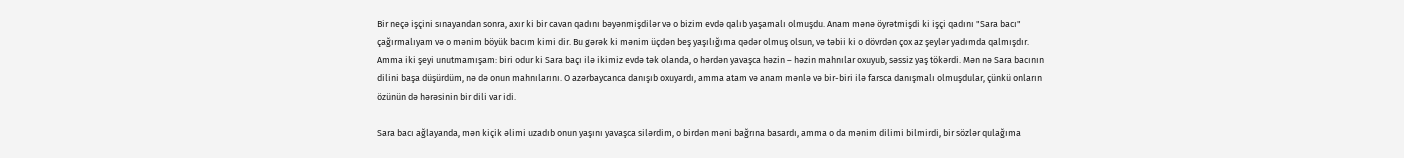Bir neçə işçini sınayandan sonra, axır ki bir cavan qadını bəyənmişdilər və o bizim evdə qalıb yaşamalı olmuşdu. Anam mənə öyrətmişdi ki işçi qadını "Sara bacı" çağırmalıyam və o mənim böyük bacım kimi dir. Bu gərək ki mənim üçdən beş yaşılığıma qədər olmuş olsun, və təbii ki o dövrdən çox az şeylər yadımda qalmışdır. Amma iki şeyi unutmamışam: biri odur ki Sara baçı ilə ikimiz evdə tək olanda, o hərdən yavaşca həzin – həzin mahnılar oxuyub, səssiz yaş tökərdi. Mən nə Sara bacının dilini başa düşürdüm, nə də onun mahnılarını. O azərbaycanca danışıb oxuyardı, amma atam və anam mənlə və bir-biri ilə farsca danışmalı olmuşdular, çünkü onların özünün də hərəsinin bir dili var idi.

Sara bacı ağlayanda, mən kiçik əlimi uzadıb onun yaşını yavaşca silərdim, o birdən məni bağrına basardı, amma o da mənim dilimi bilmirdi, bir sözlər qulağıma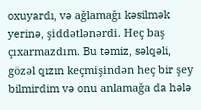oxuyardı, və ağlamağı kəsilmək yerinə, şiddətlənərdi. Heç baş çıxarmazdım. Bu təmiz, səlqəli, gözəl qızın keçmişindən heç bir şey bilmirdim və onu anlamağa da hələ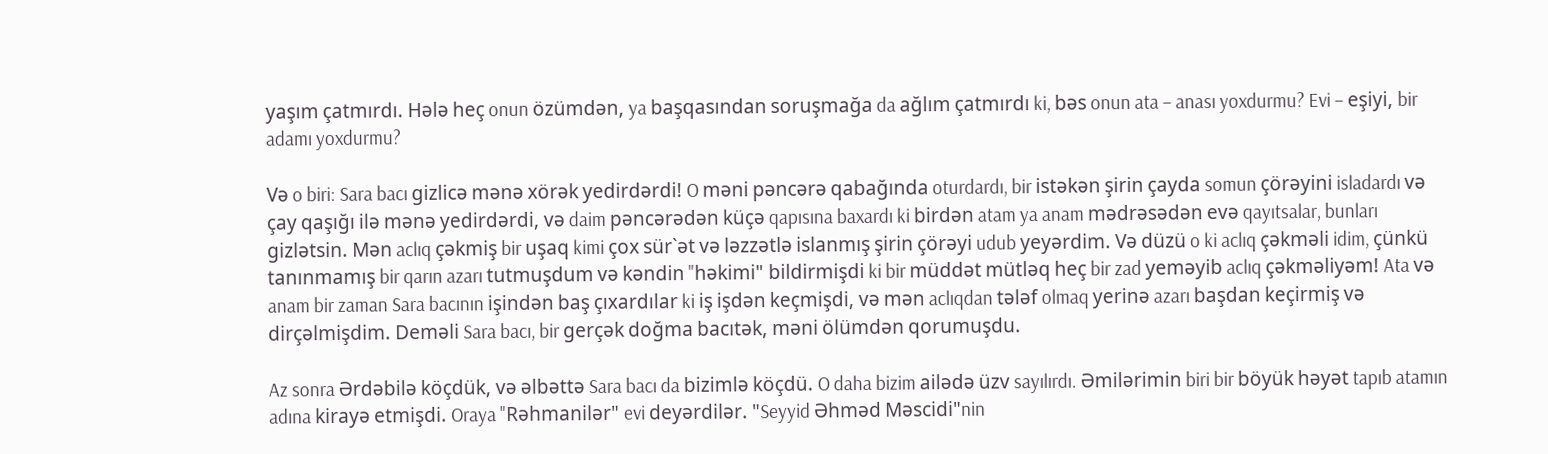yaşım çatmırdı. Hələ heç onun özümdən, ya başqasından soruşmağa da ağlım çatmırdı ki, bəs onun ata – anası yoxdurmu? Evi – eşiyi, bir adamı yoxdurmu?

Və o biri: Sara bacı gizlicə mənə xörək yedirdərdi! O məni pəncərə qabağında oturdardı, bir istəkən şirin çayda somun çörəyini isladardı və çay qaşığı ilə mənə yedirdərdi, və daim pəncərədən küçə qapısına baxardı ki birdən atam ya anam mədrəsədən evə qayıtsalar, bunları gizlətsin. Mən aclıq çəkmiş bir uşaq kimi çox sür`ət və ləzzətlə islanmış şirin çörəyi udub yeyərdim. Və düzü o ki aclıq çəkməli idim, çünkü tanınmamış bir qarın azarı tutmuşdum və kəndin "həkimi" bildirmişdi ki bir müddət mütləq heç bir zad yeməyib aclıq çəkməliyəm! Ata və anam bir zaman Sara bacının işindən baş çıxardılar ki iş işdən keçmişdi, və mən aclıqdan tələf olmaq yerinə azarı başdan keçirmiş və dirçəlmişdim. Deməli Sara bacı, bir gerçək doğma bacıtək, məni ölümdən qorumuşdu.

Az sonra Ərdəbilə köçdük, və əlbəttə Sara bacı da bizimlə köçdü. O daha bizim ailədə üzv sayılırdı. Əmilərimin biri bir böyük həyət tapıb atamın adına kirayə etmişdi. Oraya "Rəhmanilər" evi deyərdilər. "Seyyid Əhməd Məscidi"nin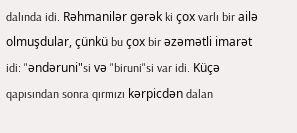dalında idi. Rəhmanilər gərək ki çox varlı bir ailə olmuşdular, çünkü bu çox bir əzəmətli imarət idi: "əndəruni"si və "biruni"si var idi. Küçə qapısından sonra qırmızı kərpicdən dalan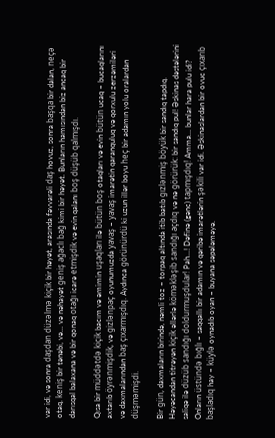var idi, və sonra daşdan düzəlmə kiçik bir həyət, arasında fəvvarəli daş hovuz, sonra başqa bir dalan, neçə otaq, keniş bir tənəbi, və... və nəhayət geniş ağaclı bağ kimi bir həyət. Bunların hamısından biz ancaq bir darısqal balaxana və bir qonaq otağı icarə etmişdik və evin qalanı boş düşüb qalmışdı.

Qısa bir müddətdə kiçik bacım və əmimin uşaqları ilə bütün boş otaqları və evin bütün ucaq – bucaqlarını axtarıb öyrənmişdik, və gizlənpaç oyunumuzda yavaş – yavaş imarətin qaranquluq və qorxulu zerzəmiləri və daxmalarından baş çıxarmışdıq. Aydınca görünürdü ki uzun illər boyu heç bir adamın yolu oralardan düşməmişdi.

Bir gün, daxmaların birində, nəmli toz – torpaq altında itib batıb gızlənmiş böyük bir sandıq tapdıq. Həyəcandan titrəyən kiçik əllərlə köməkləşib sandığı açdıq və nə görürük: bir sandıq pul! Əskinas dəstələrini saliqə ilə düzüb sandığı doldurmuşdular! Pah...! Dəfinə (gənc) tapmışdıq! Amma... bunlar hara pulu idi? Onların üstündə bığlı – saqqallı bir adamın və qəribə imarətlərin şəkili var idi. Əskinaslardan bir ovuc çıxarıb başladıq hay – küylə oynadıb oyan – buyana səpələməyə.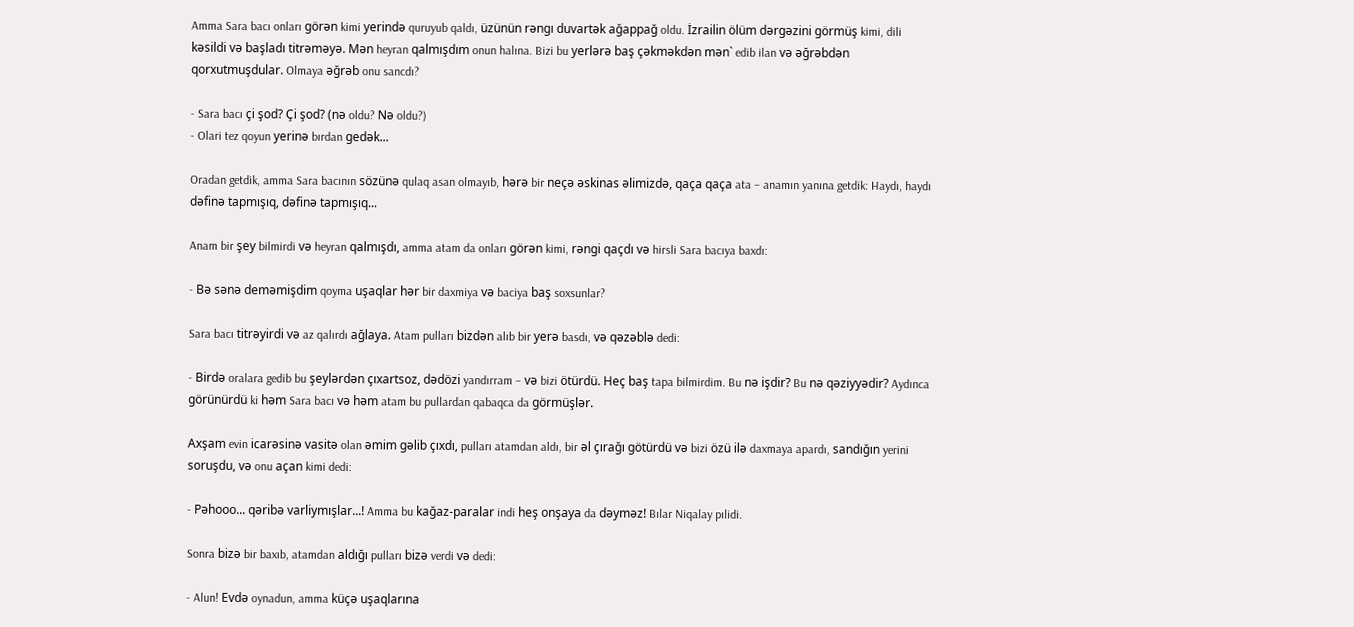Amma Sara bacı onları görən kimi yerində quruyub qaldı, üzünün rəngı duvartək ağappağ oldu. İzrailin ölüm dərgəzini görmüş kimi, dili kəsildi və başladı titrəməyə. Mən heyran qalmışdım onun halına. Bizi bu yerlərə baş çəkməkdən mən` edib ilan və əğrəbdən qorxutmuşdular. Olmaya əğrəb onu sancdı?

- Sara bacı çi şod? Çi şod? (nə oldu? Nə oldu?)
- Olari tez qoyun yerinə bırdan gedək...

Oradan getdik, amma Sara bacının sözünə qulaq asan olmayıb, hərə bir neçə əskinas əlimizdə, qaça qaça ata – anamın yanına getdik: Haydı, haydı dəfinə tapmışıq, dəfinə tapmışıq...

Anam bir şey bilmirdi və heyran qalmışdı, amma atam da onları görən kimi, rəngi qaçdı və hirsli Sara bacıya baxdı:

- Bə sənə deməmişdim qoyma uşaqlar hər bir daxmiya və baciya baş soxsunlar?

Sara bacı titrəyirdi və az qalırdı ağlaya. Atam pulları bizdən alıb bir yerə basdı, və qəzəblə dedi:

- Birdə oralara gedib bu şeylərdən çıxartsoz, dədözi yandırram – və bizi ötürdü. Heç baş tapa bilmirdim. Bu nə işdir? Bu nə qəziyyədir? Aydınca görünürdü ki həm Sara bacı və həm atam bu pullardan qabaqca da görmüşlər.

Axşam evin icarəsinə vasitə olan əmim gəlib çıxdı, pulları atamdan aldı, bir əl çırağı götürdü və bizi özü ilə daxmaya apardı, sandığın yerini soruşdu, və onu açan kimi dedi:

- Pəhooo... qəribə varliymışlar...! Amma bu kağaz-paralar indi heş onşaya da dəyməz! Bılar Niqalay pılidi.

Sonra bizə bir baxıb, atamdan aldığı pulları bizə verdi və dedi:

- Alun! Evdə oynadun, amma küçə uşaqlarına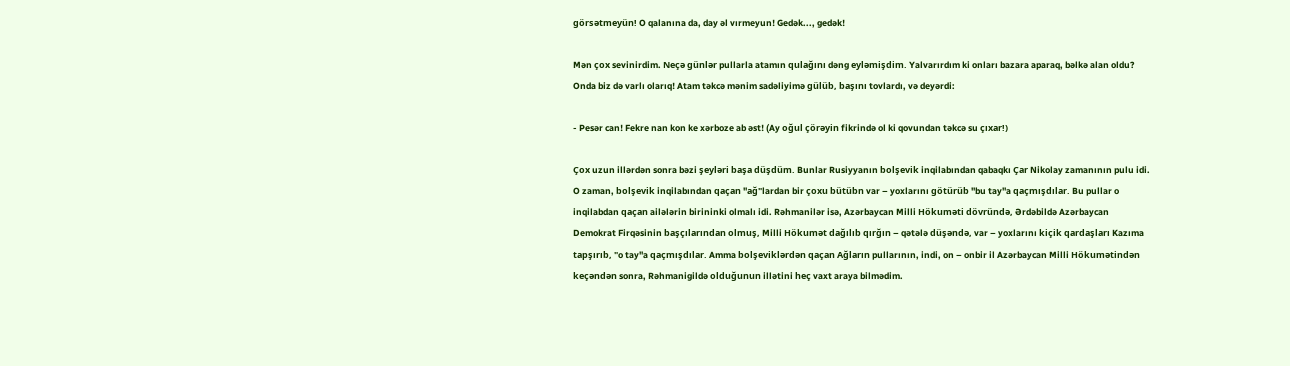görsətmeyün! O qalanına da, day əl vırmeyun! Gedək..., gedək!

Mən çox sevinirdim. Neçə günlər pullarla atamın qulağını dəng eyləmişdim. Yalvarırdım ki onları bazara aparaq, bəlkə alan oldu? Onda biz də varlı olarıq! Atam təkcə mənim sadəliyimə gülüb, başını tovlardı, və deyərdi:

- Pesər can! Fekre nan kon ke xərboze ab əst! (Ay oğul çörəyin fikrində ol ki qovundan təkcə su çıxar!)

Çox uzun illərdən sonra bəzi şeyləri başa düşdüm. Bunlar Rusiyyanın bolşevik inqilabından qabaqkı Çar Nikolay zamanının pulu idi. O zaman, bolşevik inqilabından qaçan "ağ"lardan bir çoxu bütübn var – yoxlarını götürüb "bu tay"a qaçmışdılar. Bu pullar o inqilabdan qaçan ailələrin birininki olmalı idi. Rəhmanilər isə, Azərbaycan Milli Hökuməti dövründə, Ərdəbildə Azərbaycan Demokrat Firqəsinin başçılarından olmuş, Milli Hökumət dağılıb qırğın – qətələ düşəndə, var – yoxlarını kiçik qardaşları Kazıma tapşırıb, "o tay"a qaçmışdılar. Amma bolşeviklərdən qaçan Ağların pullarının, indi, on – onbir il Azərbaycan Milli Hökumətindən keçəndən sonra, Rəhmanigildə olduğunun illətini heç vaxt araya bilmədim.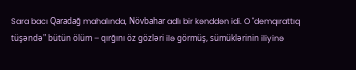Sara bacı Qaradağ mahalında, Növbahar adlı bir kənddən idi. O "demqırattıq tüşəndə" bütün ölüm – qırğını öz gözləri ilə görmüş, sümüklərinin iliyinə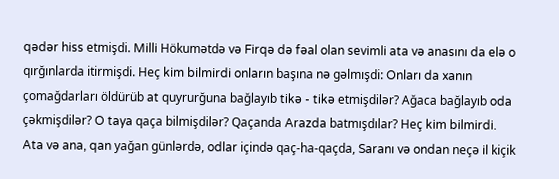qədər hiss etmişdi. Milli Hökumətdə və Firqə də fəal olan sevimli ata və anasını da elə o qırğınlarda itirmişdi. Heç kim bilmirdi onların başına nə gəlmışdi: Onları da xanın çomağdarları öldürüb at quyrurğuna bağlayıb tikə - tikə etmişdilər? Ağaca bağlayıb oda çəkmişdilər? O taya qaça bilmişdilər? Qaçanda Arazda batmışdılar? Heç kim bilmirdi. Ata və ana, qan yağan günlərdə, odlar içində qaç-ha-qaçda, Saranı və ondan neçə il kiçik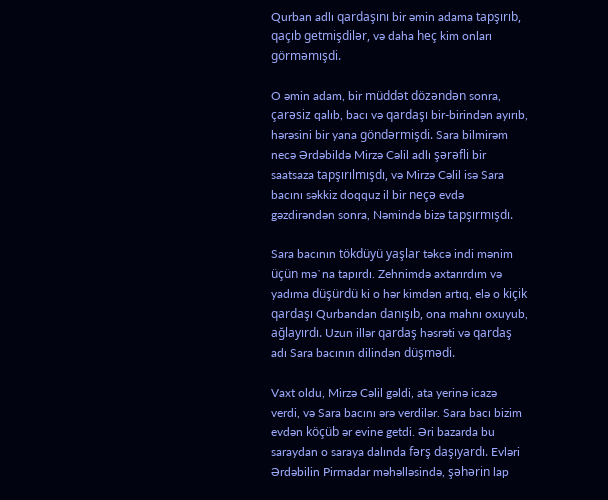Qurban adlı qardaşını bir əmin adama tapşırıb, qaçıb getmişdilər, və daha heç kim onları görməmışdi.

O əmin adam, bir müddət dözəndən sonra, çarəsiz qalıb, bacı və qardaşı bir-birindən ayırıb, hərəsini bir yana göndərmişdi. Sara bilmirəm necə Ərdəbildə Mirzə Cəlil adlı şərəfli bir saatsaza tapşırılmışdı, və Mirzə Cəlil isə Sara bacını səkkiz doqquz il bir neçə evdə gəzdirəndən sonra, Nəmində bizə tapşırmışdı.

Sara bacının tökdüyü yaşlar təkcə indi mənim üçün mə`na tapırdı. Zehnimdə axtarırdım və yadıma düşürdü ki o hər kimdən artıq, elə o kiçik qardaşı Qurbandan danışıb, ona mahnı oxuyub, ağlayırdı. Uzun illər qardaş həsrəti və qardaş adı Sara bacının dilindən düşmədi.

Vaxt oldu, Mirzə Cəlil gəldi, ata yerinə icazə verdi, və Sara bacını ərə verdilər. Sara bacı bizim evdən köçüb ər evine getdi. Əri bazarda bu saraydan o saraya dalında fərş daşıyardı. Evləri Ərdəbilin Pirmadar məhəlləsində, şəhərin lap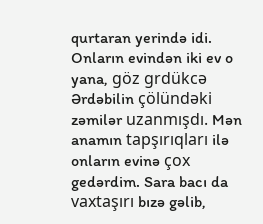qurtaran yerində idi. Onların evindən iki ev o yana, göz grdükcə Ərdəbilin çölündəki zəmilər uzanmışdı. Mən anamın tapşırıqları ilə onların evinə çox gedərdim. Sara bacı da vaxtaşırı bızə gəlib,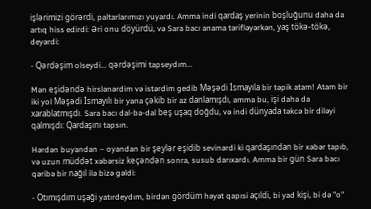işlərimizi görərdi, paltarlarımızı yuyardı. Amma indi qardaş yerinin boşluğunu daha da artıq hiss edirdi: Əri onu döyürdü, və Sara bacı anama tərifləyərkən, yaş tökə-tökə, deyərdi:

- Qərdəşim olseydi... qərdəşimi tapseydım...

Mən eşidəndə hirslənərdim və istərdim gedib Məşədi İsmayıla bir təpik atam! Atam bir iki yol Məşədi İsmayılı bir yana çəkib bir az danlamışdı, amma bu, işi daha da xarablatmışdı. Sara bacı dal-ba-dal beş uşaq doğdu, və indi dünyada təkcə bir diləyi qalmışdı: Qardaşını tapsın.

Hərdən buyandan – oyandan bir şeylər eşidib sevinərdi ki qardaşından bir xəbər tapıb, və uzun müddət xəbərsiz keçəndən sonra, susub darıxardı. Amma bir gün Sara bacı qəribə bir nağıl ilə bizə gəldi:

- Otımışdım uşaği yatırdeydım, birdən gördüm həyət qapısi açıldi, bi yad kişi, bi də "o"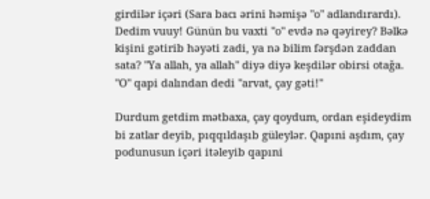girdilər içəri (Sara bacı ərini həmişə "o" adlandırardı). Dedim vuuy! Günün bu vaxti "o" evdə nə qəyirey? Bəlkə kişini gətirib həyəti zadi, ya nə bilim fərşdən zaddan sata? "Ya allah, ya allah" diyə diyə keşdilər obirsi otağa. "O" qapi dalından dedi "arvat, çay gəti!"

Durdum getdim mətbaxa, çay qoydum, ordan eşideydim bi zatlar deyib, pıqqıldaşıb güleylər. Qapıni aşdım, çay podunusun içəri itəleyib qapıni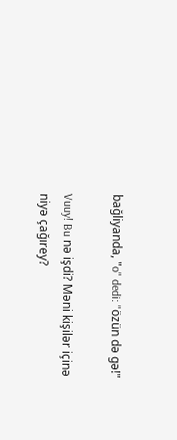bağliyanda, "o" dedi: "özün də gə!"

Vuuy! Bu nə işdi? Məni kişilər içinə niyə çağırey?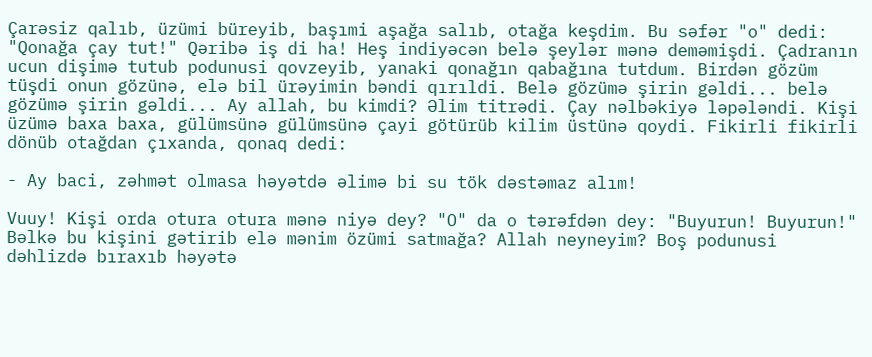Çarəsiz qalıb, üzümi büreyib, başımi aşağa salıb, otağa keşdim. Bu səfər "o" dedi: "Qonağa çay tut!" Qəribə iş di ha! Heş indiyəcən belə şeylər mənə deməmişdi. Çadranın ucun dişimə tutub podunusi qovzeyib, yanaki qonağın qabağına tutdum. Birdən gözüm tüşdi onun gözünə, elə bil ürəyimin bəndi qırıldi. Belə gözümə şirin gəldi... belə gözümə şirin gəldi... Ay allah, bu kimdi? Əlim titrədi. Çay nəlbəkiyə ləpələndi. Kişi üzümə baxa baxa, gülümsünə gülümsünə çayi götürüb kilim üstünə qoydi. Fikirli fikirli dönüb otağdan çıxanda, qonaq dedi:

- Ay baci, zəhmət olmasa həyətdə əlimə bi su tök dəstəmaz alım!

Vuuy! Kişi orda otura otura mənə niyə dey? "O" da o tərəfdən dey: "Buyurun! Buyurun!" Bəlkə bu kişini gətirib elə mənim özümi satmağa? Allah neyneyim? Boş podunusi dəhlizdə bıraxıb həyətə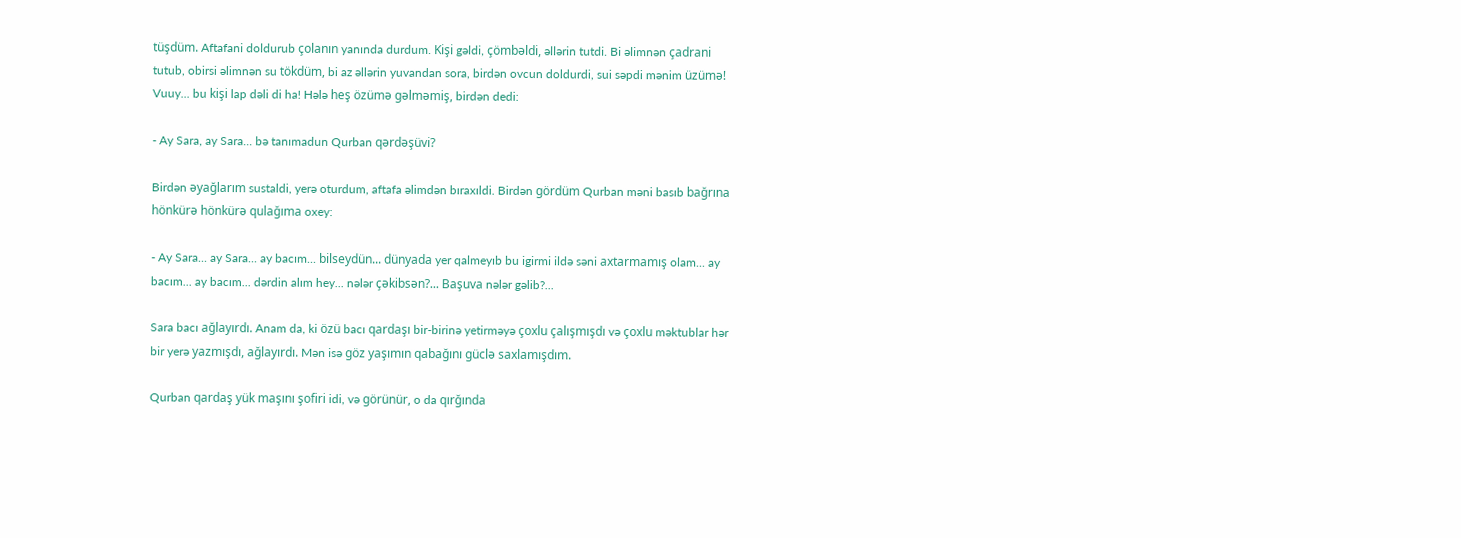tüşdüm. Aftafani doldurub çolanın yanında durdum. Kişi gəldi, çömbəldi, əllərin tutdi. Bi əlimnən çadrani tutub, obirsi əlimnən su tökdüm, bi az əllərin yuvandan sora, birdən ovcun doldurdi, sui səpdi mənim üzümə! Vuuy... bu kişi lap dəli di ha! Hələ heş özümə gəlməmiş, birdən dedi:

- Ay Sara, ay Sara... bə tanımadun Qurban qərdəşüvi?

Birdən əyağlarım sustaldi, yerə oturdum, aftafa əlimdən bıraxıldi. Birdən gördüm Qurban məni basıb bağrına hönkürə hönkürə qulağıma oxey:

- Ay Sara... ay Sara... ay bacım... bilseydün... dünyada yer qalmeyıb bu igirmi ildə səni axtarmamış olam... ay bacım... ay bacım... dərdin alım hey... nələr çəkibsən?... Başuva nələr gəlib?...

Sara bacı ağlayırdı. Anam da, ki özü bacı qardaşı bir-birinə yetirməyə çoxlu çalışmışdı və çoxlu məktublar hər bir yerə yazmışdı, ağlayırdı. Mən isə göz yaşımın qabağını güclə saxlamışdım.

Qurban qardaş yük maşını şofiri idi, və görünür, o da qırğında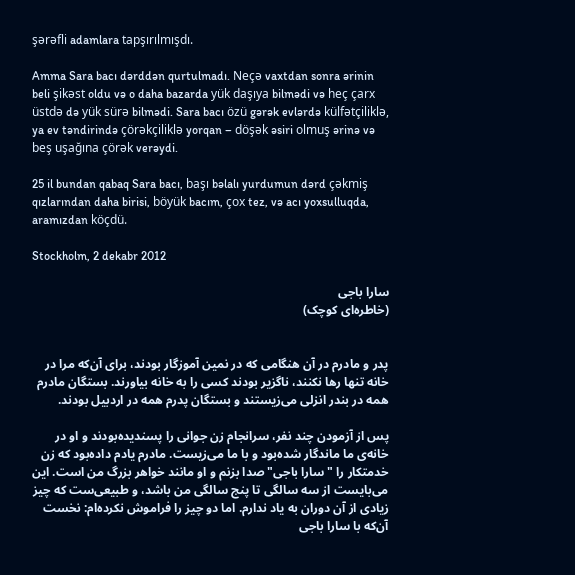şərəfli adamlara tapşırılmışdı.

Amma Sara bacı dərddən qurtulmadı. Neçə vaxtdan sonra ərinin beli şikəst oldu və o daha bazarda yük daşıya bilmədi və heç çarx üstdə də yük sürə bilmədi. Sara bacı özü gərək evlərdə külfətçiliklə, ya ev təndirində çörəkçiliklə yorqan – döşək əsiri olmuş ərinə və beş uşağına çörək verəydi.

25 il bundan qabaq Sara bacı, başı bəlalı yurdumun dərd çəkmiş qızlarından daha birisi, böyük bacım, çox tez, və acı yoxsulluqda, aramızdan köçdü.

Stockholm, 2 dekabr 2012

سارا باجی
(خاطره‌ای کوچک)


پدر و مادرم در آن هنگامی که در نمین آموزگار بودند، برای آن‌که مرا در خانه تنها رها نکنند، ناگزیر بودند کسی را به خانه بیاورند. بستگان مادرم همه در بندر انزلی می‌زیستند و بستگان پدرم همه در اردبیل بودند.

پس از آزمودن چند نفر، سرانجام زن جوانی را پسندیده‌بودند و او در خانه‌ی ما ماندگار شده‌بود و با ما می‌زیست. مادرم یادم داده‌بود که زن خدمتکار را "سارا باجی" صدا بزنم و او مانند خواهر بزرگ من است. این می‌بایست از سه سالگی تا پنج سالگی من باشد، و طبیعی‌ست که چیز زیادی از آن دوران به یاد ندارم. اما دو چیز را فراموش نکرده‌ام: نخست آن‌که با سارا باجی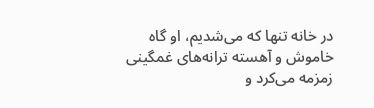در خانه تنها که می‌شدیم، او گاه خاموش و آهسته ترانه‌های غمگینی زمزمه می‌کرد و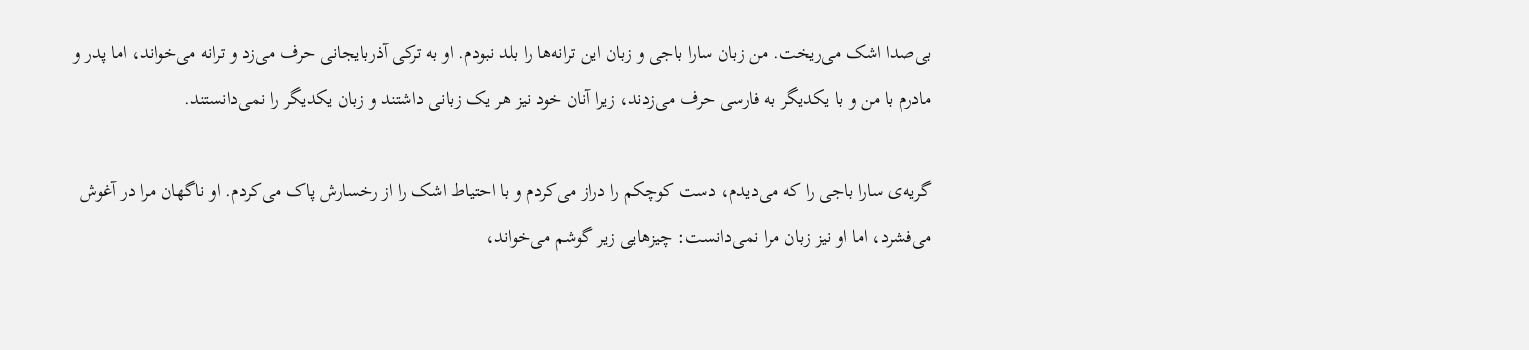بی‌صدا اشک می‌ریخت. من زبان سارا باجی و زبان این ترانه‌ها را بلد نبودم. او به ترکی آذربایجانی حرف می‌زد و ترانه می‌خواند، اما پدر و مادرم با من و با یکدیگر به فارسی حرف می‌زدند، زیرا آنان خود نیز هر یک زبانی داشتند و زبان یکدیگر را نمی‌دانستند.

گریه‌ی سارا باجی را که می‌دیدم، دست کوچکم را دراز می‌کردم و با احتیاط اشک را از رخسارش پاک می‌کردم. او ناگهان مرا در آغوش می‌فشرد، اما او نیز زبان مرا نمی‌دانست: چیزهایی زیر گوشم می‌خواند،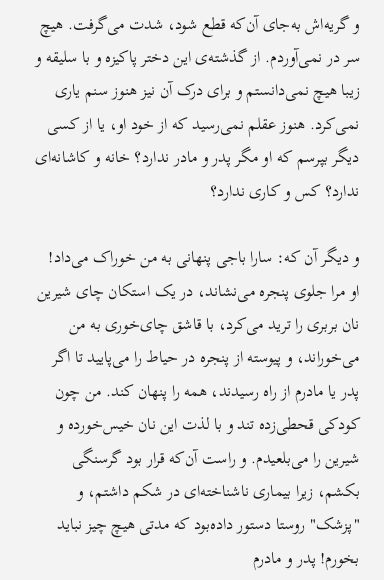و گریه‌اش به‌جای آن‌که قطع شود، شدت می‌گرفت. هیچ سر در نمی‌آوردم. از گذشته‌ی این دختر پاکیزه و با سلیقه و زیبا هیچ نمی‌دانستم و برای درک آن نیز هنوز سنم یاری نمی‌کرد. هنوز عقلم نمی‌رسید که از خود او، یا از کسی دیگر بپرسم که او مگر پدر و مادر ندارد؟ خانه و کاشانه‌ای ندارد؟ کس و کاری ندارد؟

و دیگر آن که: سارا باجی پنهانی به من خوراک می‌داد! او مرا جلوی پنجره می‌نشاند، در یک استکان چای شیرین نان بربری را ترید می‌کرد، با قاشق چای‌خوری به من می‌خوراند، و پیوسته از پنجره در حیاط را می‌پایید تا اگر پدر یا مادرم از راه رسیدند، همه را پنهان کند. من چون کودکی قحطی‌زده تند و با لذت این نان خیس‌خورده و شیرین را می‌بلعیدم. و راست آن‌که قرار بود گرسنگی بکشم، زیرا بیماری ناشناخته‌ای در شکم داشتم، و "پزشک" روستا دستور داده‌بود که مدتی هیچ چیز نباید بخورم! پدر و مادرم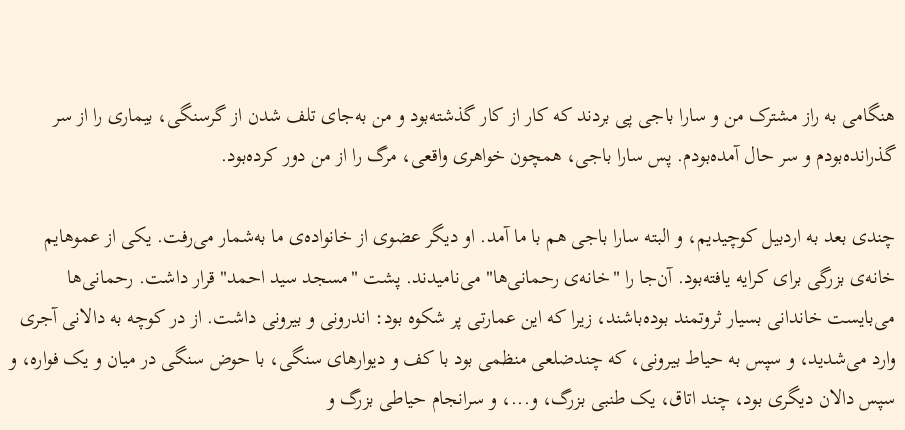هنگامی به راز مشترک من و سارا باجی پی بردند که کار از کار گذشته‌بود و من به‌جای تلف شدن از گرسنگی، بیماری را از سر گذرانده‌بودم و سر حال آمده‌بودم. پس سارا باجی، همچون خواهری واقعی، مرگ را از من دور کرده‌بود.

چندی بعد به اردبیل کوچیدیم، و البته سارا باجی هم با ما آمد. او دیگر عضوی از خانواده‌ی ما به‌شمار می‌رفت. یکی از عموهایم خانه‌ی بزرگی برای کرایه یافته‌بود. آن‌جا را "خانه‌ی رحمانی‌ها" می‌نامیدند. پشت "مسجد سید احمد" قرار داشت. رحمانی‌ها می‌بایست خاندانی بسیار ثروتمند بوده‌باشند، زیرا که این عمارتی پر شکوه بود: اندرونی و بیرونی داشت. از در کوچه به دالانی آجری وارد می‌شدید، و سپس به حیاط بیرونی، که چندضلعی منظمی بود با کف و دیوارهای سنگی، با حوض سنگی در میان و یک فواره، و سپس دالان دیگری بود، چند اتاق، یک طنبی بزرگ، و...، و سرانجام حیاطی بزرگ و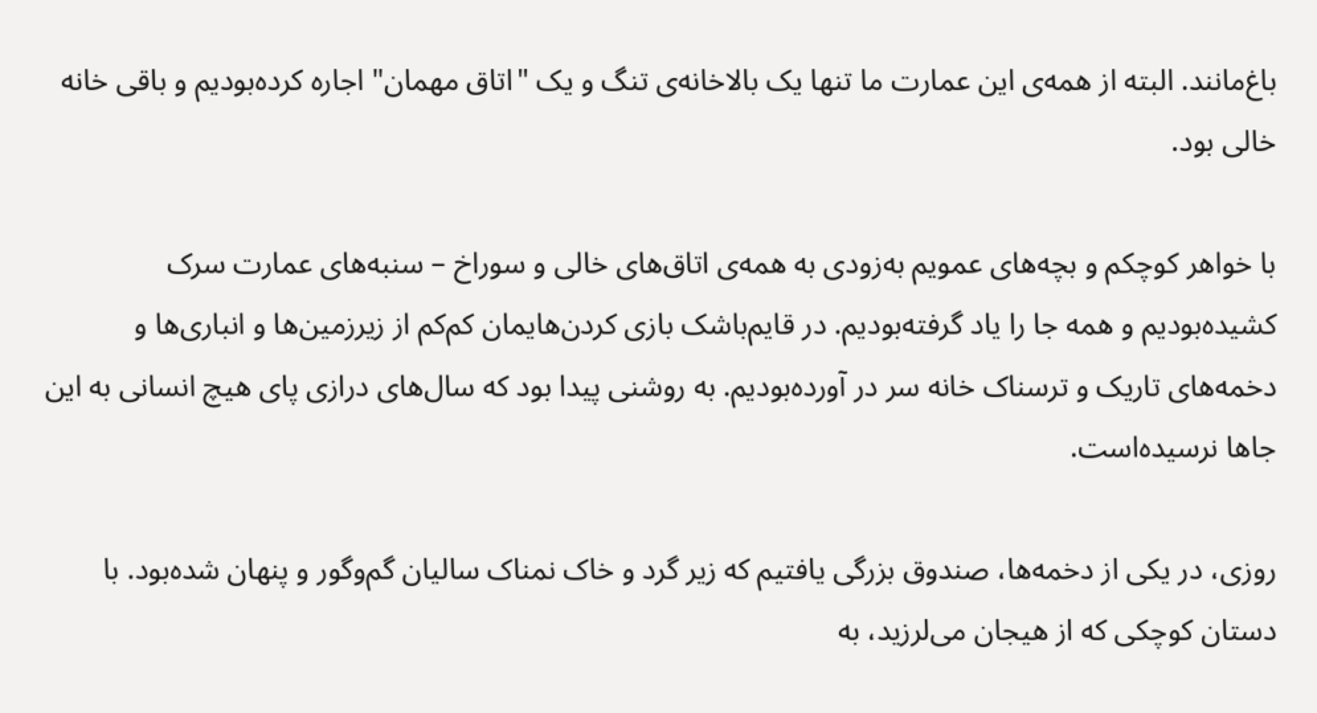باغ‌مانند. البته از همه‌ی این عمارت ما تنها یک بالاخانه‌ی تنگ و یک "اتاق مهمان" اجاره کرده‌بودیم و باقی خانه خالی بود.

با خواهر کوچکم و بچه‌های عمویم به‌زودی به همه‌ی اتاق‌های خالی و سوراخ – سنبه‌های عمارت سرک کشیده‌بودیم و همه جا را یاد گرفته‌بودیم. در قایم‌باشک بازی کردن‌هایمان کم‌کم از زیرزمین‌ها و انباری‌ها و دخمه‌های تاریک و ترسناک خانه سر در آورده‌بودیم. به روشنی پیدا بود که سال‌های درازی پای هیچ انسانی به این جاها نرسیده‌است.

روزی، در یکی از دخمه‌ها، صندوق بزرگی یافتیم که زیر گرد و خاک نمناک سالیان گم‌وگور و پنهان شده‌بود. با دستان کوچکی که از هیجان می‌لرزید، به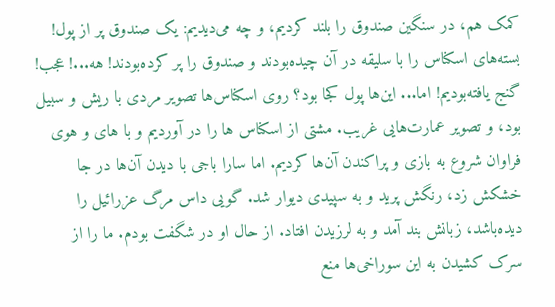کمک هم، در سنگین صندوق را بلند کردیم، و چه می‌دیدیم: یک صندوق پر از پول! بسته‌های اسکناس را با سلیقه در آن چیده‌بودند و صندوق را پر کرده‌بودند! هه...! عجب! گنج یافته‌بودیم! اما... این‌ها پول کجا بود؟ روی اسکناس‌ها تصویر مردی با ریش و سبیل بود، و تصویر عمارت‌هایی غریب. مشتی از اسکناس ها را در آوردیم و با های و هوی فراوان شروع به بازی و پراکندن آن‌ها کردیم. اما سارا باجی با دیدن آن‌ها در جا خشکش زد، رنگش پرید و به سپیدی دیوار شد. گویی داس مرگ عزرائیل را دیده‌باشد، زبانش بند آمد و به لرزیدن افتاد. از حال او در شگفت بودم. ما را از سرک کشیدن به این سوراخی‌ها منع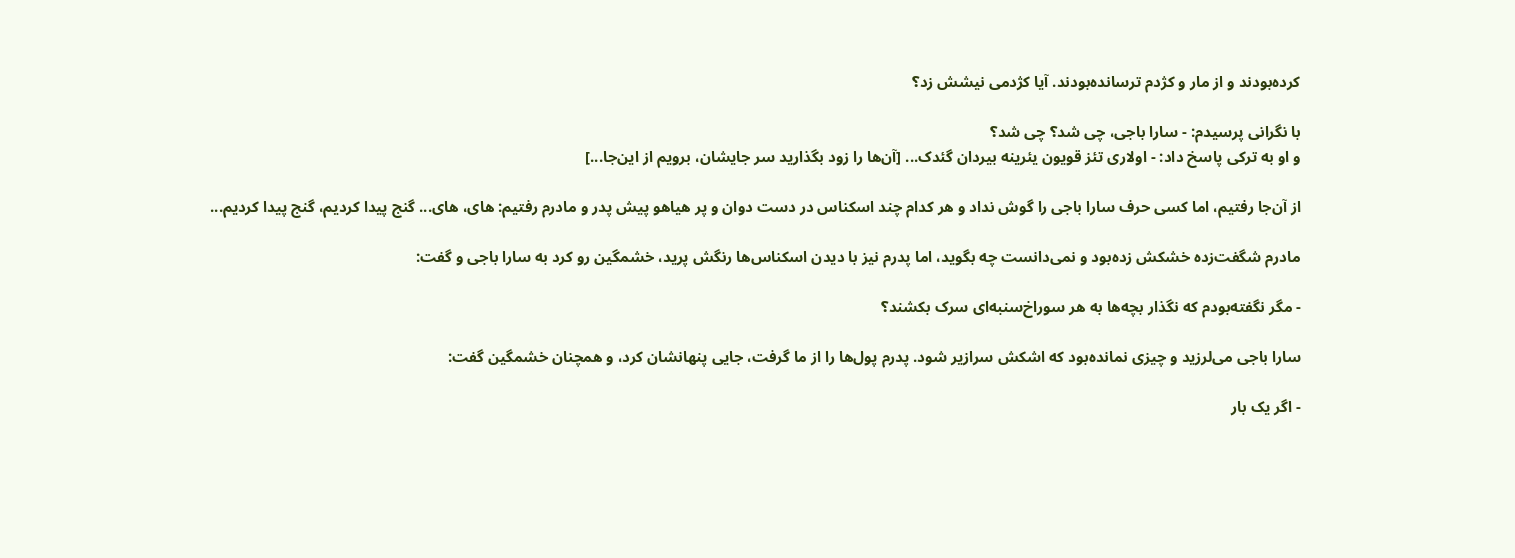کرده‌بودند و از مار و کژدم ترسانده‌بودند. آیا کژدمی نیشش زد؟

با نگرانی پرسیدم: - سارا باجی، چی شد؟ چی شد؟
و او به ترکی پاسخ داد: - اولاری تئز قویون یئرینه بیردان گئدک... [آن‌ها را زود بگذارید سر جایشان، برویم از این‌جا...]

از آن‌جا رفتیم، اما کسی حرف سارا باجی را گوش نداد و هر کدام چند اسکناس در دست دوان و پر هیاهو پیش پدر و مادرم رفتیم: های، های... گنج پیدا کردیم، گنج پیدا کردیم...

مادرم شگفت‌زده خشکش زده‌بود و نمی‌دانست چه بگوید، اما پدرم نیز با دیدن اسکناس‌ها رنگش پرید، خشمگین رو کرد به سارا باجی و گفت:

- مگر نگفته‌بودم که نگذار بچه‌ها به هر سوراخ‌سنبه‌ای سرک بکشند؟

سارا باجی می‌لرزید و چیزی نمانده‌بود که اشکش سرازیر شود. پدرم پول‌ها را از ما گرفت، جایی پنهانشان کرد، و همچنان خشمگین گفت:

- اگر یک بار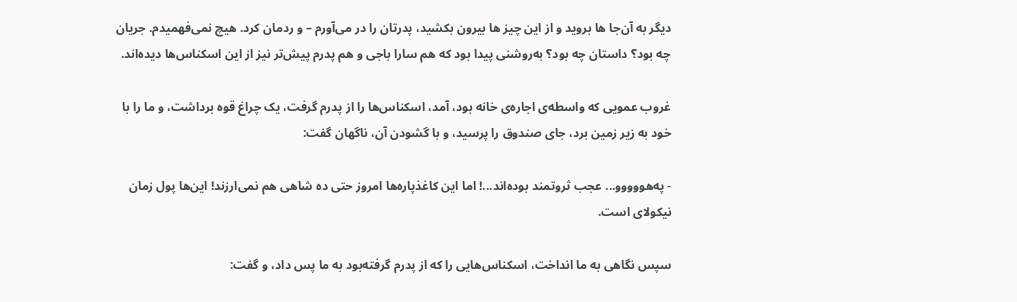دیگر به آن‌جا ها بروید و از این چیز ها بیرون بکشید، پدرتان را در می‌آورم – و ردمان کرد. هیچ نمی‌فهمیدم. جریان چه بود؟ داستان چه بود؟ به‌روشنی پیدا بود که هم سارا باجی و هم پدرم پیش‌تر نیز از این اسکناس‌ها دیده‌اند.

غروب عمویی که واسطه‌ی اجاره‌ی خانه بود، آمد، اسکناس‌ها را از پدرم گرفت، یک چراغ قوه برداشت، و ما را با خود به زیر زمین برد، جای صندوق را پرسید، و با گشودن آن، ناگهان گفت:

- په‌هووووو... عجب ثروتمند بوده‌اند...! اما این کاغذپاره‌ها امروز حتی ده شاهی هم نمی‌ارزند! این‌ها پول زمان نیکولای است.

سپس نگاهی به ما انداخت، اسکناس‌هایی را که از پدرم گرفته‌بود به ما پس داد، و گفت: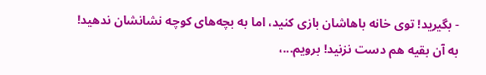- بگیرید! توی خانه باهاشان بازی کنید، اما به بچه‌های کوچه نشانشان ندهید! به آن بقیه هم دست نزنید! برویم...،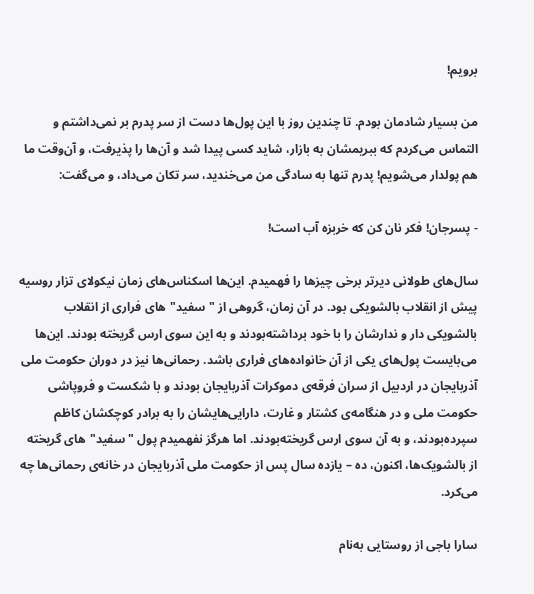برویم!

من بسیار شادمان بودم. تا چندین روز با این پول‌ها دست از سر پدرم بر نمی‌داشتم و التماس می‌کردم که ببریمشان به بازار، شاید کسی پیدا شد و آن‌ها را پذیرفت، و آن‌وقت ما هم پولدار می‌شویم! پدرم تنها به سادگی من می‌خندید، سر تکان می‌داد، و می‌گفت:

- پسرجان! فکر نان کن که خربزه آب است!

سال‌های طولانی دیرتر برخی چیزها را فهمیدم. این‌ها اسکناس‌های زمان نیکولای تزار روسیه پیش از انقلاب بالشویکی بود. در آن زمان، گروهی از "سفید"های فراری از انقلاب بالشویکی دار و ندارشان را با خود برداشته‌بودند و به این سوی ارس گریخته بودند. این‌ها می‌بایست پول‌های یکی از آن خانواده‌های فراری باشد. رحمانی‌ها نیز در دوران حکومت ملی آذربایجان در اردبیل از سران فرقه‌ی دموکرات آذربایجان بودند و با شکست و فروپاشی حکومت ملی و در هنگامه‌ی کشتار و غارت، دارایی‌هایشان را به برادر کوچکشان کاظم سپرده‌بودند، و به آن سوی ارس گریخته‌بودند. اما هرگز نفهمیدم پول "سفید"های گریخته از بالشویک‌ها، اکنون، ده – یازده سال پس از حکومت ملی آذربایجان در خانه‌ی رحمانی‌ها چه می‌کرد.

سارا باجی از روستایی به‌نام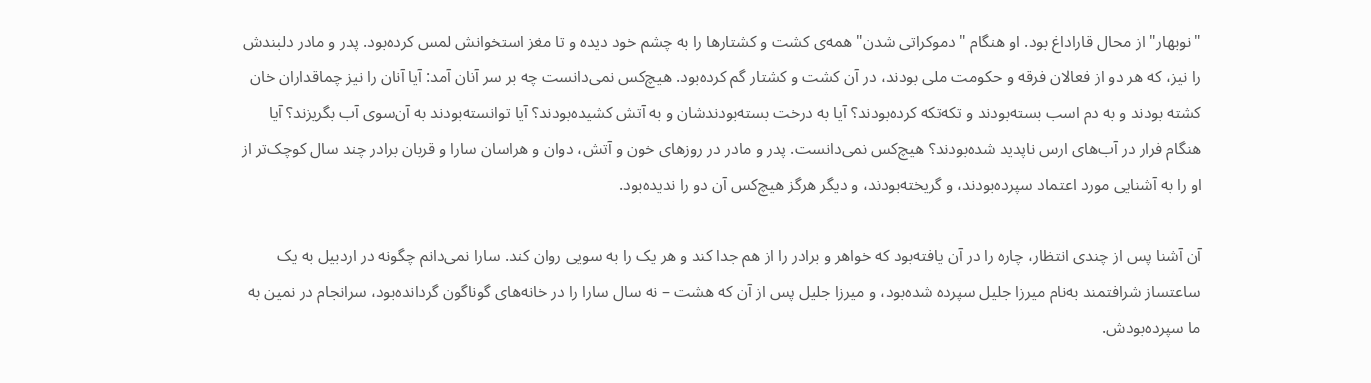"نوبهار" از محال قاراداغ بود. او هنگام "دموکراتی شدن" همه‌ی کشت و کشتارها را به چشم خود دیده و تا مغز استخوانش لمس کرده‌بود. پدر و مادر دلبندش را نیز، که هر دو از فعالان فرقه و حکومت ملی بودند، در آن کشت و کشتار گم کرده‌بود. هیچ‌کس نمی‌دانست چه بر سر آنان آمد: آیا آنان را نیز چماقداران خان کشته بودند و به دم اسب بسته‌بودند و تکه‌تکه کرده‌بودند؟ آیا به درخت بسته‌بودندشان و به آتش کشیده‌بودند؟ آیا توانسته‌بودند به آن‌سوی آب بگریزند؟ آیا هنگام فرار در آب‌های ارس ناپدید شده‌بودند؟ هیچ‌کس نمی‌دانست. پدر و مادر در روزهای خون و آتش، دوان و هراسان سارا و قربان برادر چند سال کوچک‌تر از او را به آشنایی مورد اعتماد سپرده‌بودند، و گریخته‌بودند، و دیگر هرگز هیچ‌کس آن دو را ندیده‌بود.

آن آشنا پس از چندی انتظار، چاره را در آن یافته‌بود که خواهر و برادر را از هم جدا کند و هر یک را به سویی روان کند. سارا نمی‌دانم چگونه در اردبیل به یک ساعتساز شرافتمند به‌نام میرزا جلیل سپرده شده‌بود، و میرزا جلیل پس از آن که هشت – نه سال سارا را در خانه‌های گوناگون گردانده‌بود، سرانجام در نمین به ما سپرده‌بودش.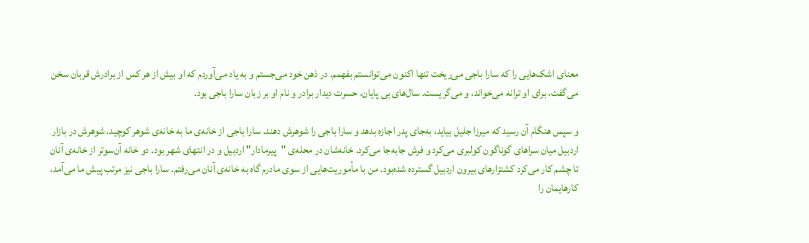معنای اشک‌هایی را که سارا باجی می‌ریخت تنها اکنون می‌توانستم بفهمم. در ذهن خود می‌جستم و به یاد می‌آوردم که او بیش از هر کس از برادرش قربان سخن می‌گفت، برای او ترانه می‌خواند، و می‌گریست. سال‌های بی پایان، حسرت دیدار برادر و نام او بر زبان سارا باجی بود.

و سپس هنگام آن رسید که میرزا جلیل بیاید، به‌جای پدر اجازه بدهد و سارا باجی را شوهرش دهند. سارا باجی از خانه‌ی ما به خانه‌ی شوهر کوچید. شوهرش در بازار اردبیل میان سراهای گوناگون کولبری می‌کرد و فرش جابه‌جا می‌کرد. خانه‌شان در محله‌ی "پیرمادار" اردبیل و در انتهای شهر بود. دو خانه آن‌سوتر از خانه‌ی آنان تا چشم کار می‌کرد کشتزارهای بیرون اردبیل گسترده شده‌بود. من با مأموریت‌هایی از سوی مادرم گاه به خانه‌ی آنان می‌رفتم. سارا باجی نیز مرتب پیش ما می‌آمد، کارهایمان را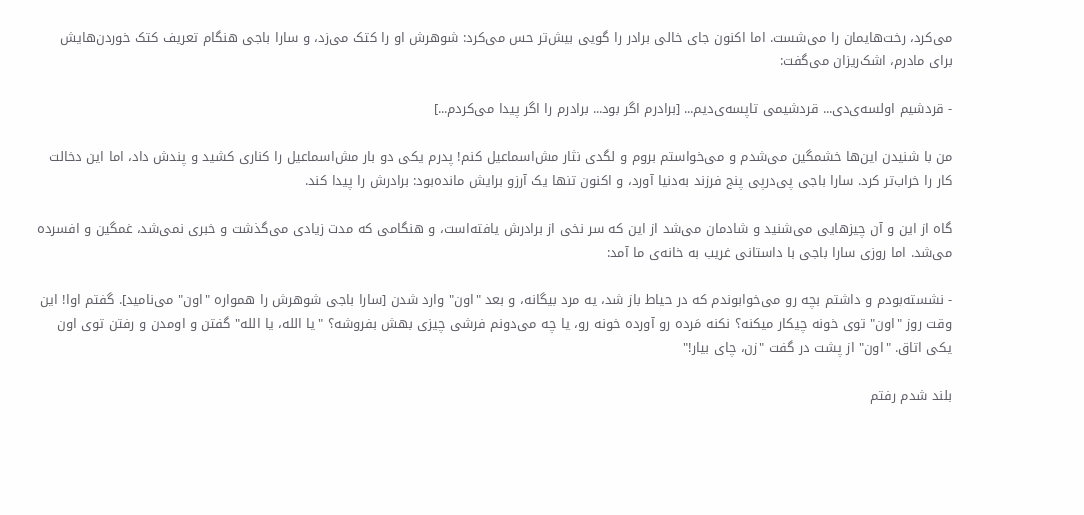می‌کرد، رخت‌هایمان را می‌شست. اما اکنون جای خالی برادر را گویی بیش‌تر حس می‌کرد: شوهرش او را کتک می‌زد، و سارا باجی هنگام تعریف کتک خوردن‌هایش برای مادرم، اشک‌ریزان می‌گفت:

- قردشیم اولسه‌ی‌دی... قردشیمی تاپسه‌ی‌دیم... [برادرم اگر بود... برادرم را اگر پیدا می‌کردم...]

من با شنیدن این‌ها خشمگین می‌شدم و می‌خواستم بروم و لگدی نثار مش‌اسماعیل کنم! پدرم یکی دو بار مش‌اسماعیل را کناری کشید و پندش داد، اما این دخالت کار را خراب‌تر کرد. سارا باجی پی‌درپی پنج فرزند به‌دنیا آورد، و اکنون تنها یک آرزو برایش مانده‌بود: برادرش را پیدا کند.

گاه از این و آن چیزهایی می‌شنید و شادمان می‌شد از این که سر نخی از برادرش یافته‌است، و هنگامی که مدت زیادی می‌گذشت و خبری نمی‌شد، غمگین و افسرده می‌شد. اما روزی سارا باجی با داستانی غریب به خانه‌ی ما آمد:

- نشسته‌بودم و داشتم بچه رو می‌خوابوندم که در حیاط باز شد، یه مرد بیگانه، و بعد "اون" وارد شدن [سارا باجی شوهرش را همواره "اون" می‌نامید]. گفتم اوا! این وقت روز "اون" توی خونه چیکار میکنه؟ نکنه مَرده رو آورده خونه رو، یا چه می‌دونم فرشی چیزی بهش بفروشه؟ "یا الله، یا الله" گفتن و اومدن و رفتن توی اون یکی اتاق. "اون" از پشت در گفت "زن، چای بیار!"

بلند شدم رفتم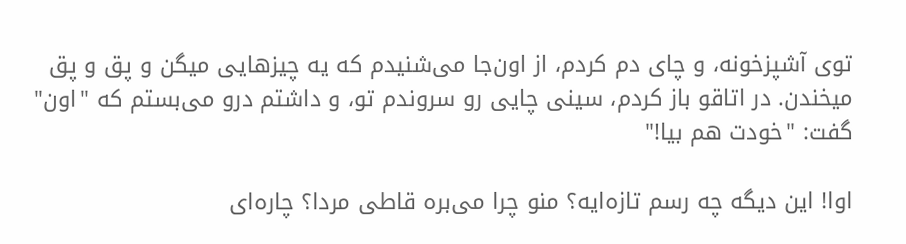توی آشپزخونه، و چای دم کردم، از اون‌جا می‌شنیدم که یه چیزهایی میگن و پق و پق میخندن. در اتاقو باز کردم، سینی چایی رو سروندم تو، و داشتم درو می‌بستم که "اون" گفت: "خودت هم بیا!"

اوا! این دیگه چه رسم تازه‌ایه؟ منو چرا می‌بره قاطی مردا؟ چاره‌ای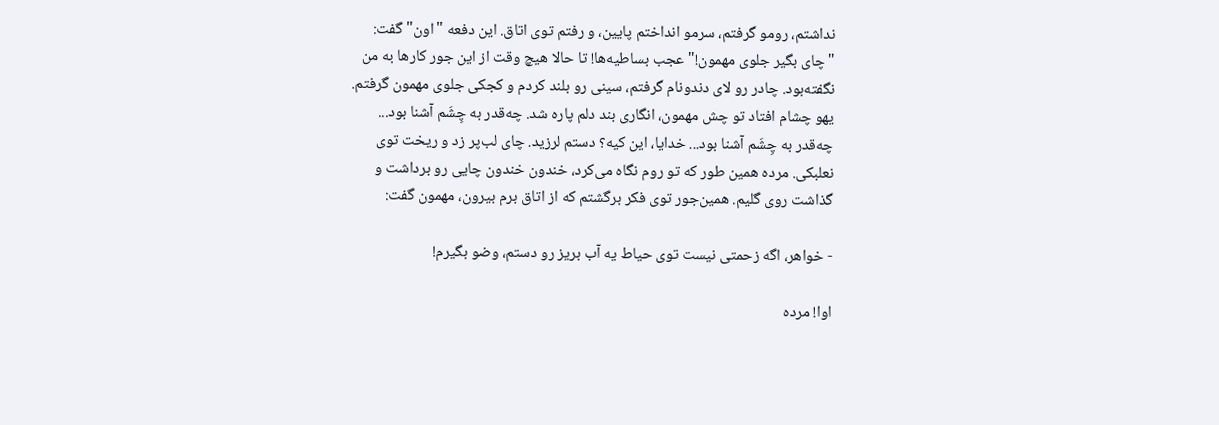نداشتم، رومو گرفتم، سرمو انداختم پایین، و رفتم توی اتاق. این دفعه "اون" گفت: "چای بگیر جلوی مهمون!" عجب بساطیه‌ها! تا حالا هیچ وقت از این جور کارها به من نگفته‌بود. چادر رو لای دندونام گرفتم، سینی رو بلند کردم و کجکی جلوی مهمون گرفتم. یهو چشام افتاد تو چش مهمون، انگاری بند دلم پاره شد. چه‌قدر به چِشَم آشنا بود... چه‌قدر به چِشَم آشنا بود... خدایا، این کیه؟ دستم لرزید. چای لب‌پر زد و ریخت توی نعلبکی. مرده همین طور که تو روم نگاه می‌کرد، خندون خندون چایی رو برداشت و گذاشت روی گلیم. همین‌جور توی فکر برگشتم که از اتاق برم بیرون، مهمون گفت:

- خواهر، اگه زحمتی نیست توی حیاط یه آب بریز رو دستم، وضو بگیرم!

اوا! مرده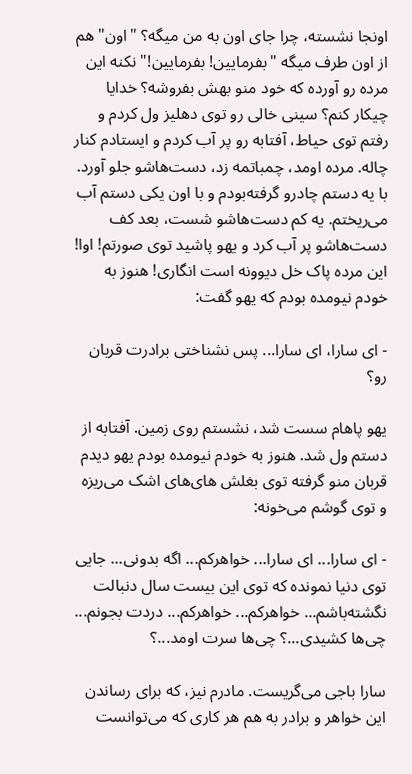اونجا نشسته، چرا جای اون به من میگه؟ "اون" هم از اون طرف میگه "بفرمایین! بفرمایین!" نکنه این مرده رو آورده که خود منو بهش بفروشه؟ خدایا چیکار کنم؟ سینی خالی رو توی دهلیز ول کردم و رفتم توی حیاط، آفتابه رو پر آب کردم و ایستادم کنار چاله. مرده اومد، چمباتمه زد، دست‌هاشو جلو آورد. با یه دستم چادرو گرفته‌بودم و با اون یکی دستم آب می‌ریختم. یه کم دست‌هاشو شست، بعد کف دست‌هاشو پر آب کرد و یهو پاشید توی صورتم! اوا! این مرده پاک خل دیوونه است انگاری! هنوز به خودم نیومده بودم که یهو گفت:

- ای سارا، ای سارا... پس نشناختی برادرت قربان رو؟

یهو پاهام سست شد، نشستم روی زمین. آفتابه از دستم ول شد. هنوز به خودم نیومده بودم یهو دیدم قربان منو گرفته توی بغلش های‌های اشک می‌ریزه و توی گوشم می‌خونه:

- ای سارا... ای سارا... خواهرکم... اگه بدونی... جایی توی دنیا نمونده که توی این بیست سال دنبالت نگشته‌باشم... خواهرکم... خواهرکم... دردت بجونم... چی‌ها کشیدی...؟ چی‌ها سرت اومد...؟

سارا باجی می‌گریست. مادرم نیز، که برای رساندن این خواهر و برادر به هم هر کاری که می‌توانست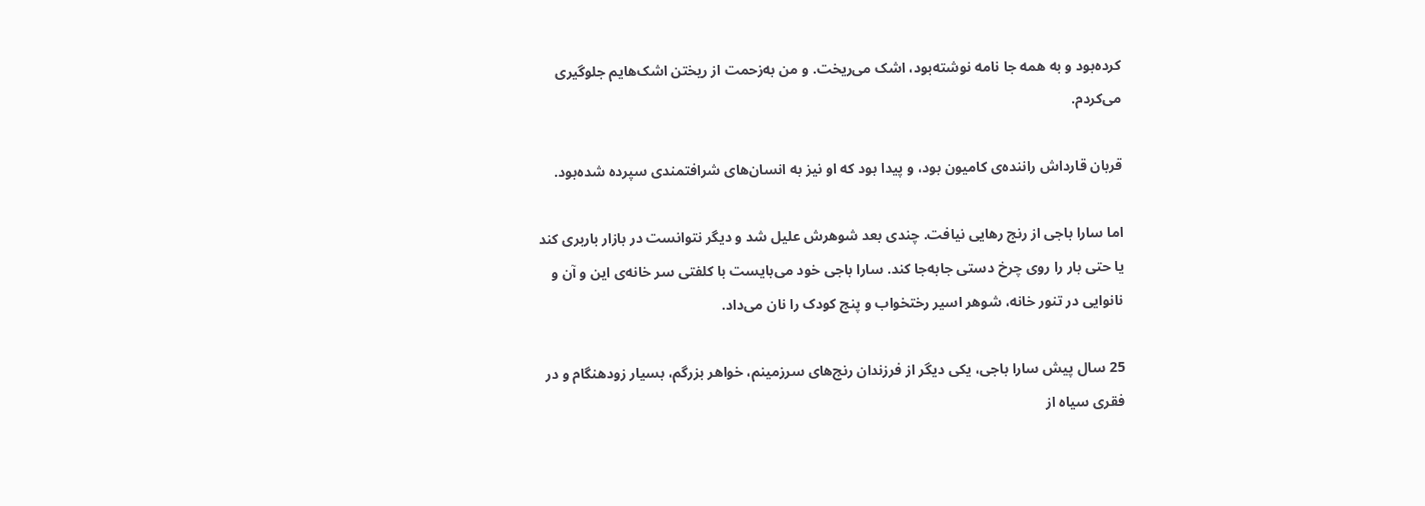کرده‌بود و به همه جا نامه نوشته‌بود، اشک می‌ریخت. و من به‌زحمت از ریختن اشک‌هایم جلوگیری می‌کردم.

قربان قارداش راننده‌ی کامیون بود، و پیدا بود که او نیز به انسان‌های شرافتمندی سپرده شده‌بود.

اما سارا باجی از رنج رهایی نیافت. چندی بعد شوهرش علیل شد و دیگر نتوانست در بازار باربری کند یا حتی بار را روی چرخ دستی جابه‌جا کند. سارا باجی خود می‌بایست با کلفتی سر خانه‌ی این و آن و نانوایی در تنور خانه، شوهر اسیر رختخواب و پنج کودک را نان می‌داد.

25 سال پیش سارا باجی، یکی دیگر از فرزندان رنج‌های سرزمینم، خواهر بزرگم، بسیار زودهنگام و در فقری سیاه از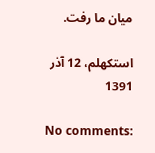میان ما رفت.

استکهلم، 12 آذر 1391

No comments: